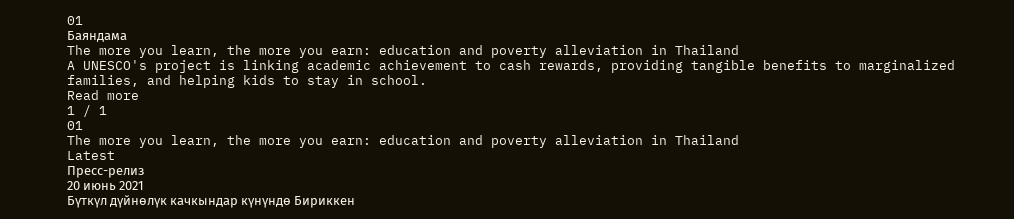01
Баяндама
The more you learn, the more you earn: education and poverty alleviation in Thailand
A UNESCO's project is linking academic achievement to cash rewards, providing tangible benefits to marginalized families, and helping kids to stay in school.
Read more
1 / 1
01
The more you learn, the more you earn: education and poverty alleviation in Thailand
Latest
Пресс-релиз
20 июнь 2021
Бүткүл дүйнөлүк качкындар күнүндө Бириккен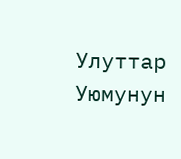Улуттар Уюмунун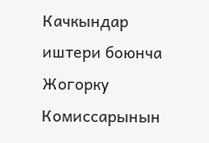Качкындар иштери боюнча Жогорку Комиссарынын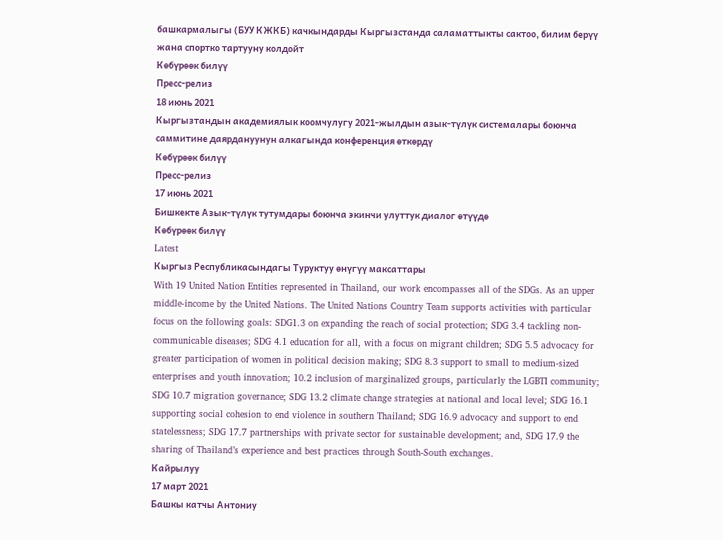башкармалыгы (БУУ КЖКБ) качкындарды Кыргызстанда саламаттыкты сактоо, билим берүү жана спортко тартууну колдойт
Көбүрөөк билүү
Пресс-релиз
18 июнь 2021
Кыргызтандын академиялык коомчулугу 2021-жылдын азык-түлүк системалары боюнча саммитине даярдануунун алкагында конференция өткөрдү
Көбүрөөк билүү
Пресс-релиз
17 июнь 2021
Бишкекте Азык-түлүк тутумдары боюнча экинчи улуттук диалог өтүүдө
Көбүрөөк билүү
Latest
Кыргыз Республикасындагы Туруктуу өнүгүү максаттары
With 19 United Nation Entities represented in Thailand, our work encompasses all of the SDGs. As an upper middle-income by the United Nations. The United Nations Country Team supports activities with particular focus on the following goals: SDG1.3 on expanding the reach of social protection; SDG 3.4 tackling non-communicable diseases; SDG 4.1 education for all, with a focus on migrant children; SDG 5.5 advocacy for greater participation of women in political decision making; SDG 8.3 support to small to medium-sized enterprises and youth innovation; 10.2 inclusion of marginalized groups, particularly the LGBTI community; SDG 10.7 migration governance; SDG 13.2 climate change strategies at national and local level; SDG 16.1 supporting social cohesion to end violence in southern Thailand; SDG 16.9 advocacy and support to end statelessness; SDG 17.7 partnerships with private sector for sustainable development; and, SDG 17.9 the sharing of Thailand’s experience and best practices through South-South exchanges.
Кайрылуу
17 март 2021
Башкы катчы Антониу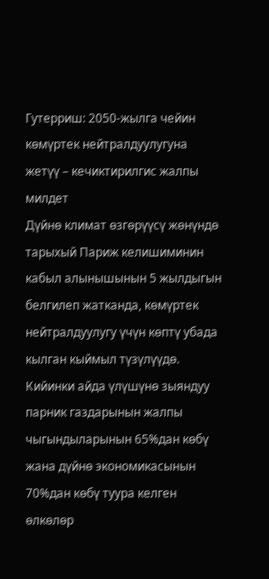Гутерриш: 2050-жылга чейин көмүртек нейтралдуулугуна жетүү – кечиктирилгис жалпы милдет
Дүйнө климат өзгөрүүсү жөнүндө тарыхый Париж келишиминин кабыл алынышынын 5 жылдыгын белгилеп жатканда, көмүртек нейтралдуулугу үчүн көптү убада кылган кыймыл түзүлүүдө. Кийинки айда үлүшүнө зыяндуу парник газдарынын жалпы чыгындыларынын 65%дан көбү жана дүйнө экономикасынын 70%дан көбү туура келген өлкөлөр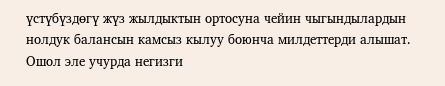үстүбүздөгү жүз жылдыктын ортосуна чейин чыгындылардын нолдук балансын камсыз кылуу боюнча милдеттерди алышат.
Ошол эле учурда негизги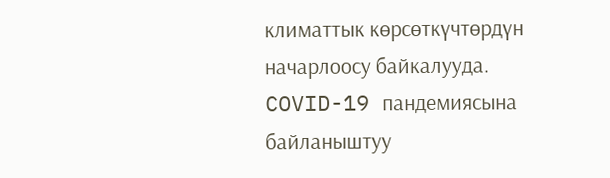климаттык көрсөткүчтөрдүн начарлоосу байкалууда. COVID-19 пандемиясына байланыштуу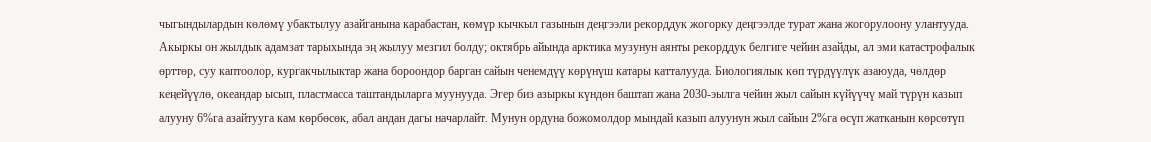чыгындылардын көлөмү убактылуу азайганына карабастан, көмүр кычкыл газынын деңгээли рекорддук жогорку деңгээлде турат жана жогорулоону улантууда. Акыркы он жылдык адамзат тарыхында эң жылуу мезгил болду; октябрь айында арктика музунун аянты рекорддук белгиге чейин азайды, ал эми катастрофалык өрттөр, суу каптоолор, кургакчылыктар жана бороондор барган сайын ченемдүү көрүнүш катары катталууда. Биологиялык көп түрдүүлүк азаюуда, чөлдөр кеңейүүлө, океандар ысып, пластмасса таштандыларга муунууда. Эгер биз азыркы күндөн баштап жана 2030-эылга чейин жыл сайын күйүүчү май түрүн казып алууну 6%га азайтууга кам көрбөсөк, абал андан дагы начарлайт. Мунун ордуна божомолдор мындай казып алуунун жыл сайын 2%га өсүп жатканын көрсөтүп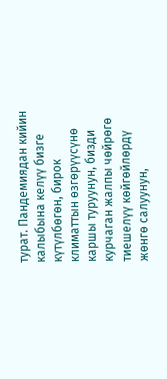турат. Пандемиядан кийин калыбына келүү бизге күтүлбөгөн, бирок климаттын өзгөрүүсүнө каршы туруунун, бизди курчаган жалпы чөйрөгө тиешелүү көйгөйлөрдү жөнгө салуунун,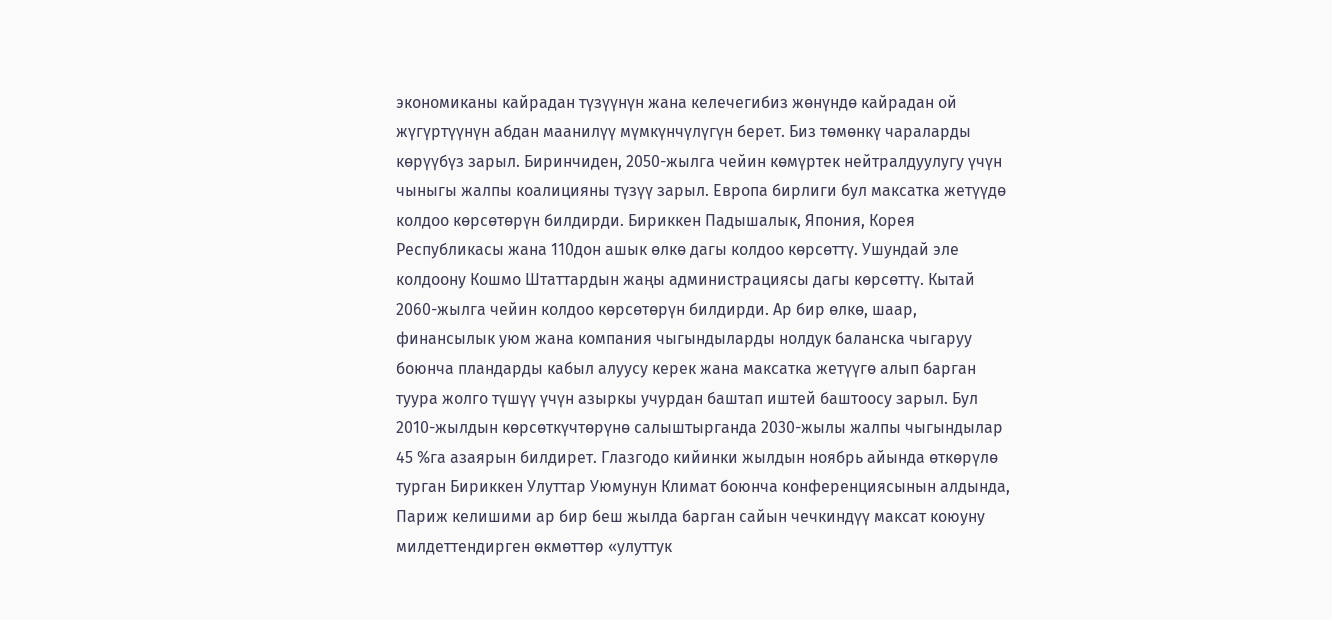экономиканы кайрадан түзүүнүн жана келечегибиз жөнүндө кайрадан ой жүгүртүүнүн абдан маанилүү мүмкүнчүлүгүн берет. Биз төмөнкү чараларды көрүүбүз зарыл. Биринчиден, 2050-жылга чейин көмүртек нейтралдуулугу үчүн чыныгы жалпы коалицияны түзүү зарыл. Европа бирлиги бул максатка жетүүдө колдоо көрсөтөрүн билдирди. Бириккен Падышалык, Япония, Корея Республикасы жана 110дон ашык өлкө дагы колдоо көрсөттү. Ушундай эле колдоону Кошмо Штаттардын жаңы администрациясы дагы көрсөттү. Кытай 2060-жылга чейин колдоо көрсөтөрүн билдирди. Ар бир өлкө, шаар, финансылык уюм жана компания чыгындыларды нолдук баланска чыгаруу боюнча пландарды кабыл алуусу керек жана максатка жетүүгө алып барган туура жолго түшүү үчүн азыркы учурдан баштап иштей баштоосу зарыл. Бул 2010-жылдын көрсөткүчтөрүнө салыштырганда 2030-жылы жалпы чыгындылар 45 %га азаярын билдирет. Глазгодо кийинки жылдын ноябрь айында өткөрүлө турган Бириккен Улуттар Уюмунун Климат боюнча конференциясынын алдында, Париж келишими ар бир беш жылда барган сайын чечкиндүү максат коюуну милдеттендирген өкмөттөр «улуттук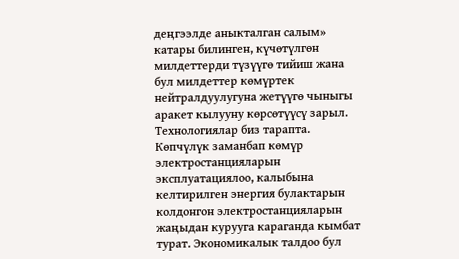деңгээлде аныкталган салым» катары билинген, күчөтүлгөн милдеттерди түзүүгө тийиш жана бул милдеттер көмүртек нейтралдуулугуна жетүүгө чыныгы аракет кылууну көрсөтүүсү зарыл. Технологиялар биз тарапта. Көпчүлүк заманбап көмүр электростанцияларын эксплуатациялоо, калыбына келтирилген энергия булактарын колдонгон электростанцияларын жаңыдан курууга караганда кымбат турат. Экономикалык талдоо бул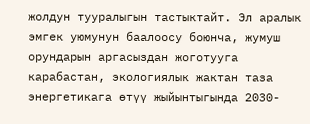жолдун тууралыгын тастыктайт. Эл аралык эмгек уюмунун баалоосу боюнча, жумуш орундарын аргасыздан жоготууга карабастан, экологиялык жактан таза энергетикага өтүү жыйынтыгында 2030-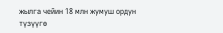жылга чейин 18 млн жумуш ордун түзүүгө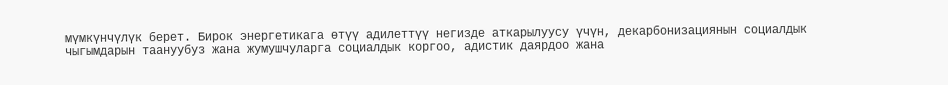мүмкүнчүлүк берет. Бирок энергетикага өтүү адилеттүү негизде аткарылуусу үчүн, декарбонизациянын социалдык чыгымдарын таануубуз жана жумушчуларга социалдык коргоо, адистик даярдоо жана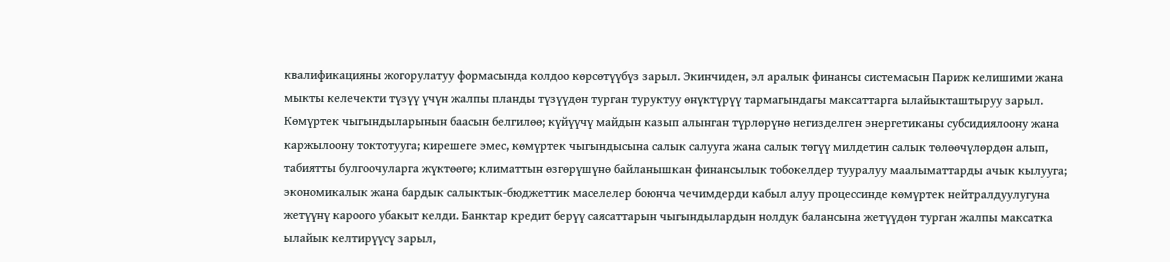квалификацияны жогорулатуу формасында колдоо көрсөтүүбүз зарыл. Экинчиден, эл аралык финансы системасын Париж келишими жана мыкты келечекти түзүү үчүн жалпы планды түзүүдөн турган туруктуу өнүктүрүү тармагындагы максаттарга ылайыкташтыруу зарыл. Көмүртек чыгындыларынын баасын белгилөө; күйүүчү майдын казып алынган түрлөрүнө негизделген энергетиканы субсидиялоону жана каржылоону токтотууга; кирешеге эмес, көмүртек чыгындысына салык салууга жана салык төгүү милдетин салык төлөөчүлөрдөн алып, табиятты булгоочуларга жүктөөгө; климаттын өзгөрүшүнө байланышкан финансылык тобокелдер тууралуу маалыматтарды ачык кылууга; экономикалык жана бардык салыктык-бюджеттик маселелер боюнча чечимдерди кабыл алуу процессинде көмүртек нейтралдуулугуна жетүүнү кароого убакыт келди. Банктар кредит берүү саясаттарын чыгындылардын нолдук балансына жетүүдөн турган жалпы максатка ылайык келтирүүсү зарыл,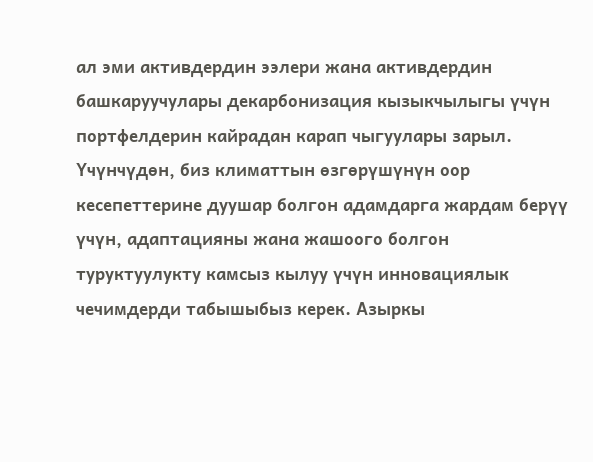ал эми активдердин ээлери жана активдердин башкаруучулары декарбонизация кызыкчылыгы үчүн портфелдерин кайрадан карап чыгуулары зарыл. Үчүнчүдөн, биз климаттын өзгөрүшүнүн оор кесепеттерине дуушар болгон адамдарга жардам берүү үчүн, адаптацияны жана жашоого болгон туруктуулукту камсыз кылуу үчүн инновациялык чечимдерди табышыбыз керек. Азыркы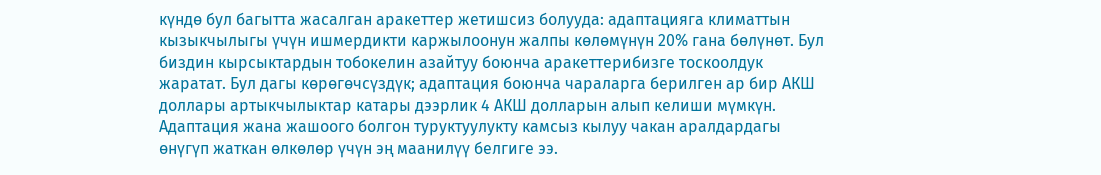күндө бул багытта жасалган аракеттер жетишсиз болууда: адаптацияга климаттын кызыкчылыгы үчүн ишмердикти каржылоонун жалпы көлөмүнүн 20% гана бөлүнөт. Бул биздин кырсыктардын тобокелин азайтуу боюнча аракеттерибизге тоскоолдук жаратат. Бул дагы көрөгөчсүздүк; адаптация боюнча чараларга берилген ар бир АКШ доллары артыкчылыктар катары дээрлик 4 АКШ долларын алып келиши мүмкүн. Адаптация жана жашоого болгон туруктуулукту камсыз кылуу чакан аралдардагы өнүгүп жаткан өлкөлөр үчүн эң маанилүү белгиге ээ.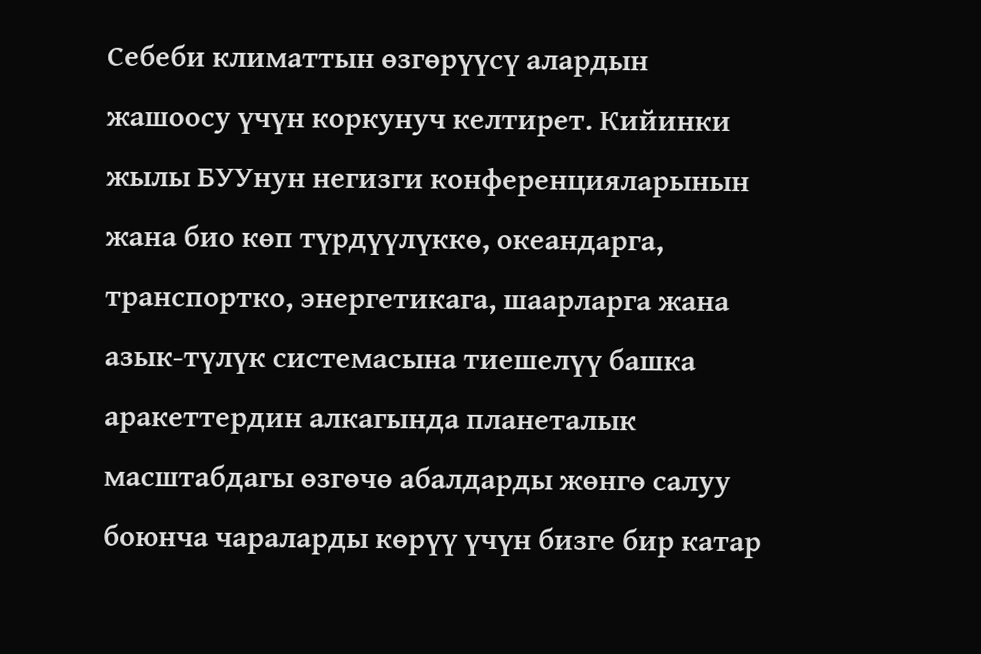Себеби климаттын өзгөрүүсү алардын жашоосу үчүн коркунуч келтирет. Кийинки жылы БУУнун негизги конференцияларынын жана био көп түрдүүлүккө, океандарга, транспортко, энергетикага, шаарларга жана азык-түлүк системасына тиешелүү башка аракеттердин алкагында планеталык масштабдагы өзгөчө абалдарды жөнгө салуу боюнча чараларды көрүү үчүн бизге бир катар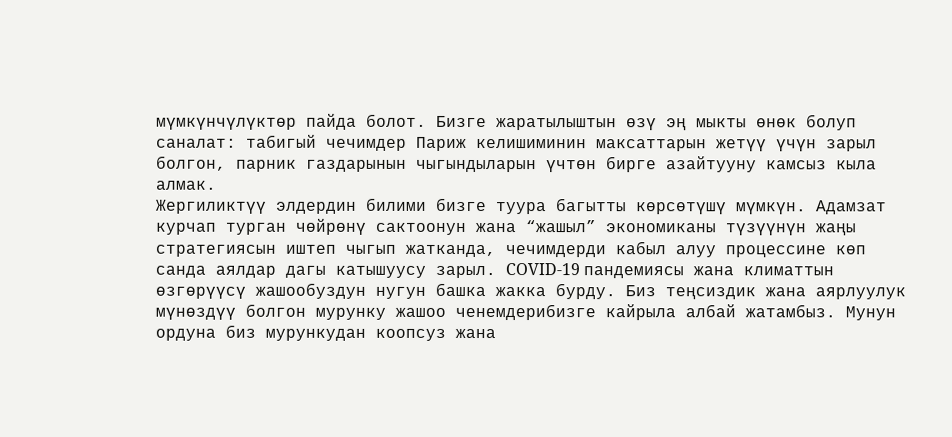мүмкүнчүлүктөр пайда болот. Бизге жаратылыштын өзү эң мыкты өнөк болуп саналат: табигый чечимдер Париж келишиминин максаттарын жетүү үчүн зарыл болгон, парник газдарынын чыгындыларын үчтөн бирге азайтууну камсыз кыла алмак.
Жергиликтүү элдердин билими бизге туура багытты көрсөтүшү мүмкүн. Адамзат курчап турган чөйрөнү сактоонун жана “жашыл” экономиканы түзүүнүн жаңы стратегиясын иштеп чыгып жатканда, чечимдерди кабыл алуу процессине көп санда аялдар дагы катышуусу зарыл. COVID-19 пандемиясы жана климаттын өзгөрүүсү жашообуздун нугун башка жакка бурду. Биз теңсиздик жана аярлуулук мүнөздүү болгон мурунку жашоо ченемдерибизге кайрыла албай жатамбыз. Мунун ордуна биз мурункудан коопсуз жана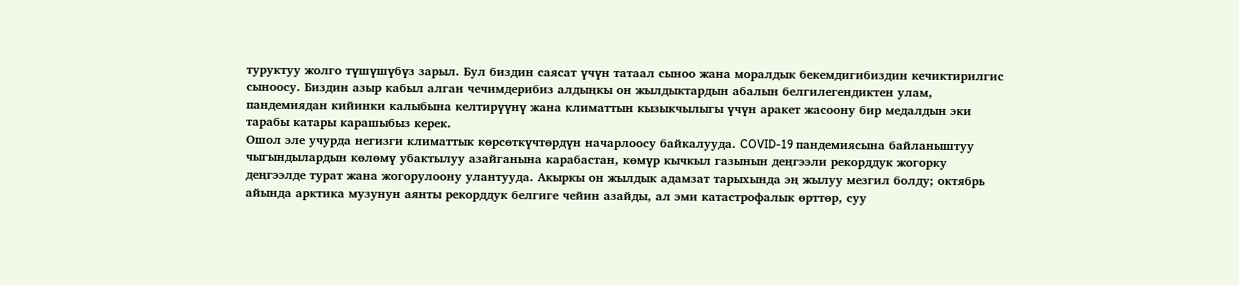туруктуу жолго түшүшүбүз зарыл. Бул биздин саясат үчүн татаал сыноо жана моралдык бекемдигибиздин кечиктирилгис сыноосу. Биздин азыр кабыл алган чечимдерибиз алдыңкы он жылдыктардын абалын белгилегендиктен улам, пандемиядан кийинки калыбына келтирүүнү жана климаттын кызыкчылыгы үчүн аракет жасоону бир медалдын эки тарабы катары карашыбыз керек.
Ошол эле учурда негизги климаттык көрсөткүчтөрдүн начарлоосу байкалууда. COVID-19 пандемиясына байланыштуу чыгындылардын көлөмү убактылуу азайганына карабастан, көмүр кычкыл газынын деңгээли рекорддук жогорку деңгээлде турат жана жогорулоону улантууда. Акыркы он жылдык адамзат тарыхында эң жылуу мезгил болду; октябрь айында арктика музунун аянты рекорддук белгиге чейин азайды, ал эми катастрофалык өрттөр, суу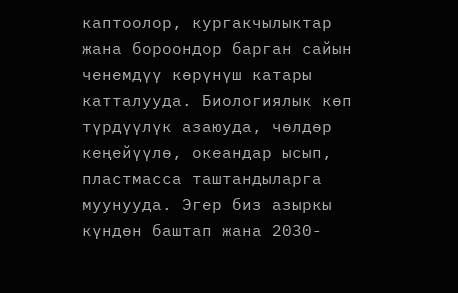каптоолор, кургакчылыктар жана бороондор барган сайын ченемдүү көрүнүш катары катталууда. Биологиялык көп түрдүүлүк азаюуда, чөлдөр кеңейүүлө, океандар ысып, пластмасса таштандыларга муунууда. Эгер биз азыркы күндөн баштап жана 2030-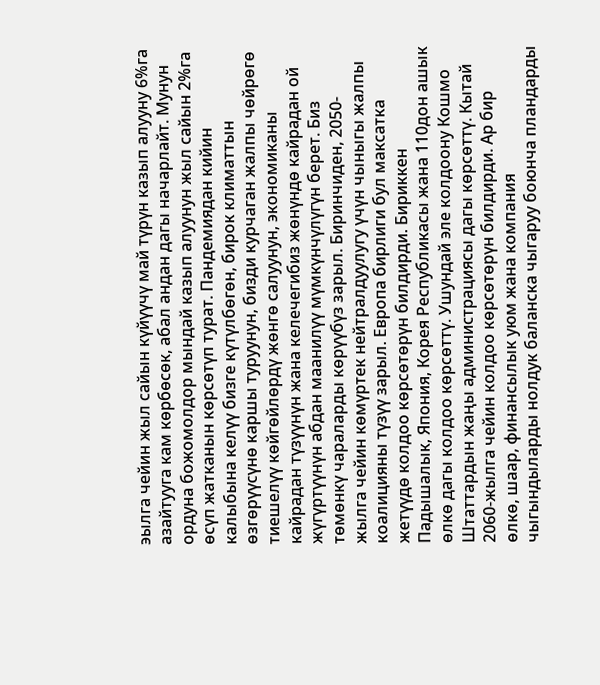эылга чейин жыл сайын күйүүчү май түрүн казып алууну 6%га азайтууга кам көрбөсөк, абал андан дагы начарлайт. Мунун ордуна божомолдор мындай казып алуунун жыл сайын 2%га өсүп жатканын көрсөтүп турат. Пандемиядан кийин калыбына келүү бизге күтүлбөгөн, бирок климаттын өзгөрүүсүнө каршы туруунун, бизди курчаган жалпы чөйрөгө тиешелүү көйгөйлөрдү жөнгө салуунун, экономиканы кайрадан түзүүнүн жана келечегибиз жөнүндө кайрадан ой жүгүртүүнүн абдан маанилүү мүмкүнчүлүгүн берет. Биз төмөнкү чараларды көрүүбүз зарыл. Биринчиден, 2050-жылга чейин көмүртек нейтралдуулугу үчүн чыныгы жалпы коалицияны түзүү зарыл. Европа бирлиги бул максатка жетүүдө колдоо көрсөтөрүн билдирди. Бириккен Падышалык, Япония, Корея Республикасы жана 110дон ашык өлкө дагы колдоо көрсөттү. Ушундай эле колдоону Кошмо Штаттардын жаңы администрациясы дагы көрсөттү. Кытай 2060-жылга чейин колдоо көрсөтөрүн билдирди. Ар бир өлкө, шаар, финансылык уюм жана компания чыгындыларды нолдук баланска чыгаруу боюнча пландарды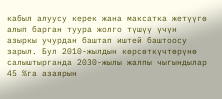кабыл алуусу керек жана максатка жетүүгө алып барган туура жолго түшүү үчүн азыркы учурдан баштап иштей баштоосу зарыл. Бул 2010-жылдын көрсөткүчтөрүнө салыштырганда 2030-жылы жалпы чыгындылар 45 %га азаярын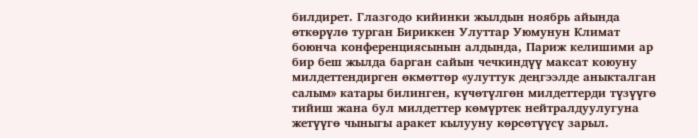билдирет. Глазгодо кийинки жылдын ноябрь айында өткөрүлө турган Бириккен Улуттар Уюмунун Климат боюнча конференциясынын алдында, Париж келишими ар бир беш жылда барган сайын чечкиндүү максат коюуну милдеттендирген өкмөттөр «улуттук деңгээлде аныкталган салым» катары билинген, күчөтүлгөн милдеттерди түзүүгө тийиш жана бул милдеттер көмүртек нейтралдуулугуна жетүүгө чыныгы аракет кылууну көрсөтүүсү зарыл.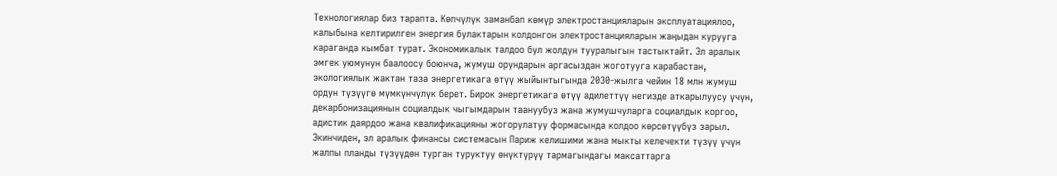Технологиялар биз тарапта. Көпчүлүк заманбап көмүр электростанцияларын эксплуатациялоо, калыбына келтирилген энергия булактарын колдонгон электростанцияларын жаңыдан курууга караганда кымбат турат. Экономикалык талдоо бул жолдун тууралыгын тастыктайт. Эл аралык эмгек уюмунун баалоосу боюнча, жумуш орундарын аргасыздан жоготууга карабастан, экологиялык жактан таза энергетикага өтүү жыйынтыгында 2030-жылга чейин 18 млн жумуш ордун түзүүгө мүмкүнчүлүк берет. Бирок энергетикага өтүү адилеттүү негизде аткарылуусу үчүн, декарбонизациянын социалдык чыгымдарын таануубуз жана жумушчуларга социалдык коргоо, адистик даярдоо жана квалификацияны жогорулатуу формасында колдоо көрсөтүүбүз зарыл. Экинчиден, эл аралык финансы системасын Париж келишими жана мыкты келечекти түзүү үчүн жалпы планды түзүүдөн турган туруктуу өнүктүрүү тармагындагы максаттарга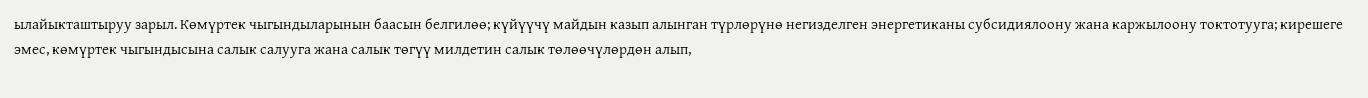ылайыкташтыруу зарыл. Көмүртек чыгындыларынын баасын белгилөө; күйүүчү майдын казып алынган түрлөрүнө негизделген энергетиканы субсидиялоону жана каржылоону токтотууга; кирешеге эмес, көмүртек чыгындысына салык салууга жана салык төгүү милдетин салык төлөөчүлөрдөн алып,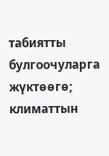табиятты булгоочуларга жүктөөгө; климаттын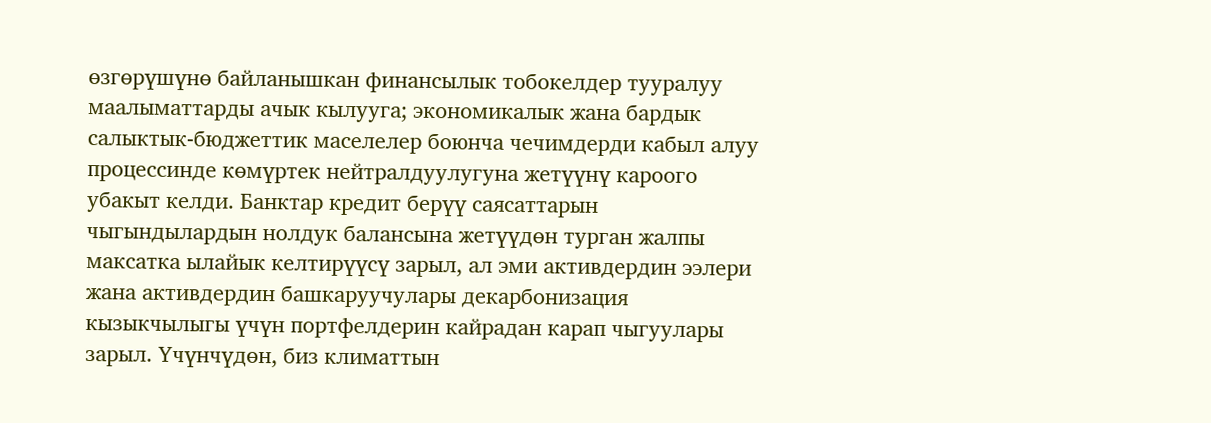өзгөрүшүнө байланышкан финансылык тобокелдер тууралуу маалыматтарды ачык кылууга; экономикалык жана бардык салыктык-бюджеттик маселелер боюнча чечимдерди кабыл алуу процессинде көмүртек нейтралдуулугуна жетүүнү кароого убакыт келди. Банктар кредит берүү саясаттарын чыгындылардын нолдук балансына жетүүдөн турган жалпы максатка ылайык келтирүүсү зарыл, ал эми активдердин ээлери жана активдердин башкаруучулары декарбонизация кызыкчылыгы үчүн портфелдерин кайрадан карап чыгуулары зарыл. Үчүнчүдөн, биз климаттын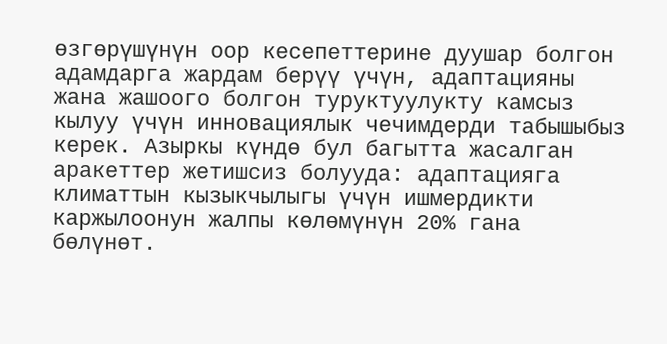өзгөрүшүнүн оор кесепеттерине дуушар болгон адамдарга жардам берүү үчүн, адаптацияны жана жашоого болгон туруктуулукту камсыз кылуу үчүн инновациялык чечимдерди табышыбыз керек. Азыркы күндө бул багытта жасалган аракеттер жетишсиз болууда: адаптацияга климаттын кызыкчылыгы үчүн ишмердикти каржылоонун жалпы көлөмүнүн 20% гана бөлүнөт.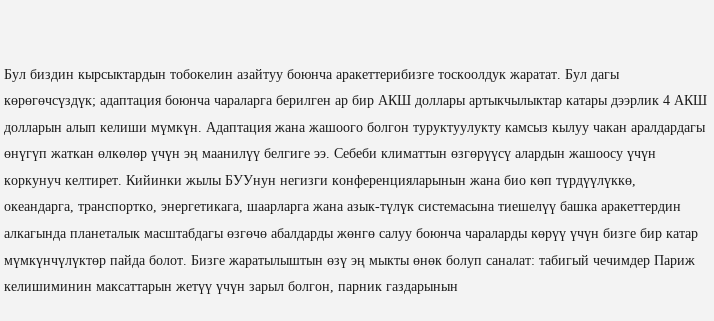Бул биздин кырсыктардын тобокелин азайтуу боюнча аракеттерибизге тоскоолдук жаратат. Бул дагы көрөгөчсүздүк; адаптация боюнча чараларга берилген ар бир АКШ доллары артыкчылыктар катары дээрлик 4 АКШ долларын алып келиши мүмкүн. Адаптация жана жашоого болгон туруктуулукту камсыз кылуу чакан аралдардагы өнүгүп жаткан өлкөлөр үчүн эң маанилүү белгиге ээ. Себеби климаттын өзгөрүүсү алардын жашоосу үчүн коркунуч келтирет. Кийинки жылы БУУнун негизги конференцияларынын жана био көп түрдүүлүккө, океандарга, транспортко, энергетикага, шаарларга жана азык-түлүк системасына тиешелүү башка аракеттердин алкагында планеталык масштабдагы өзгөчө абалдарды жөнгө салуу боюнча чараларды көрүү үчүн бизге бир катар мүмкүнчүлүктөр пайда болот. Бизге жаратылыштын өзү эң мыкты өнөк болуп саналат: табигый чечимдер Париж келишиминин максаттарын жетүү үчүн зарыл болгон, парник газдарынын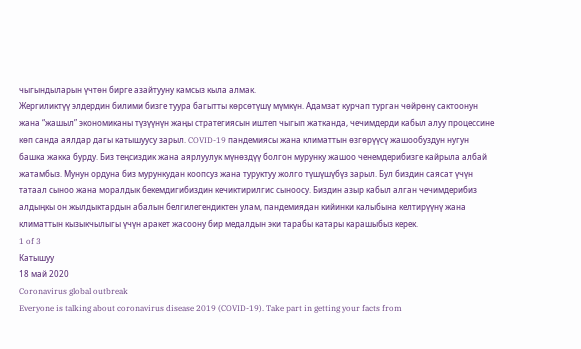чыгындыларын үчтөн бирге азайтууну камсыз кыла алмак.
Жергиликтүү элдердин билими бизге туура багытты көрсөтүшү мүмкүн. Адамзат курчап турган чөйрөнү сактоонун жана “жашыл” экономиканы түзүүнүн жаңы стратегиясын иштеп чыгып жатканда, чечимдерди кабыл алуу процессине көп санда аялдар дагы катышуусу зарыл. COVID-19 пандемиясы жана климаттын өзгөрүүсү жашообуздун нугун башка жакка бурду. Биз теңсиздик жана аярлуулук мүнөздүү болгон мурунку жашоо ченемдерибизге кайрыла албай жатамбыз. Мунун ордуна биз мурункудан коопсуз жана туруктуу жолго түшүшүбүз зарыл. Бул биздин саясат үчүн татаал сыноо жана моралдык бекемдигибиздин кечиктирилгис сыноосу. Биздин азыр кабыл алган чечимдерибиз алдыңкы он жылдыктардын абалын белгилегендиктен улам, пандемиядан кийинки калыбына келтирүүнү жана климаттын кызыкчылыгы үчүн аракет жасоону бир медалдын эки тарабы катары карашыбыз керек.
1 of 3
Катышуу
18 май 2020
Coronavirus global outbreak
Everyone is talking about coronavirus disease 2019 (COVID-19). Take part in getting your facts from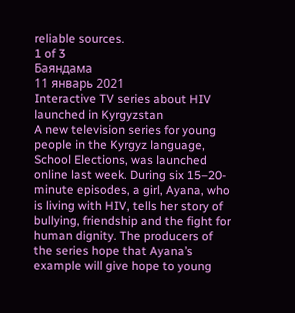reliable sources.
1 of 3
Баяндама
11 январь 2021
Interactive TV series about HIV launched in Kyrgyzstan
A new television series for young people in the Kyrgyz language, School Elections, was launched online last week. During six 15–20-minute episodes, a girl, Ayana, who is living with HIV, tells her story of bullying, friendship and the fight for human dignity. The producers of the series hope that Ayana’s example will give hope to young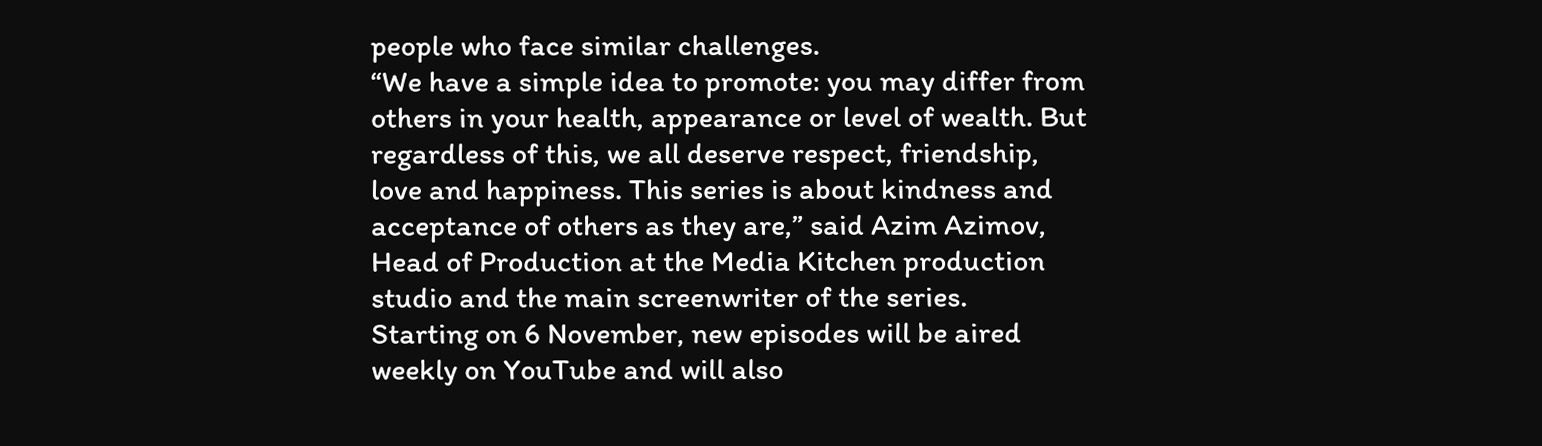people who face similar challenges.
“We have a simple idea to promote: you may differ from others in your health, appearance or level of wealth. But regardless of this, we all deserve respect, friendship, love and happiness. This series is about kindness and acceptance of others as they are,” said Azim Azimov, Head of Production at the Media Kitchen production studio and the main screenwriter of the series.
Starting on 6 November, new episodes will be aired weekly on YouTube and will also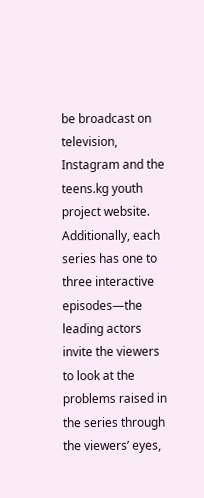be broadcast on television, Instagram and the teens.kg youth project website. Additionally, each series has one to three interactive episodes—the leading actors invite the viewers to look at the problems raised in the series through the viewers’ eyes,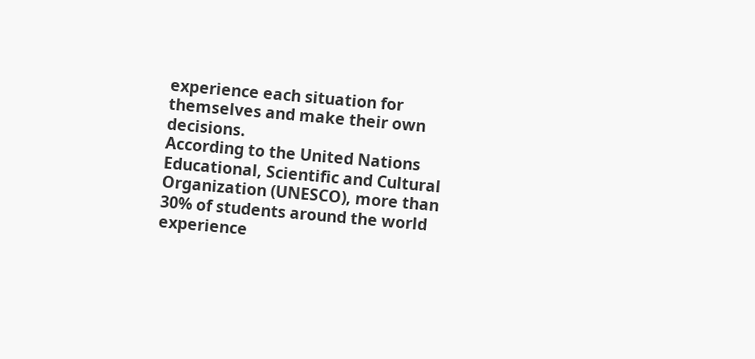experience each situation for themselves and make their own decisions.
According to the United Nations Educational, Scientific and Cultural Organization (UNESCO), more than 30% of students around the world experience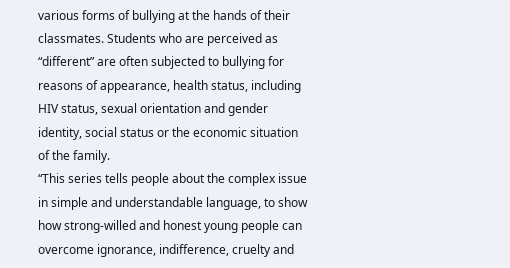various forms of bullying at the hands of their classmates. Students who are perceived as “different” are often subjected to bullying for reasons of appearance, health status, including HIV status, sexual orientation and gender identity, social status or the economic situation of the family.
“This series tells people about the complex issue in simple and understandable language, to show how strong-willed and honest young people can overcome ignorance, indifference, cruelty and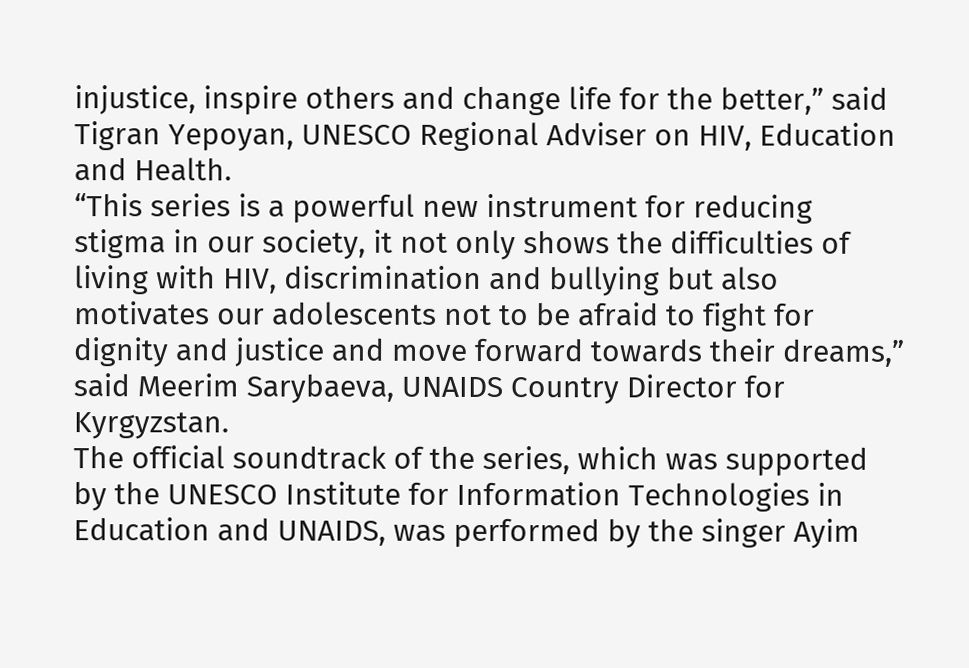injustice, inspire others and change life for the better,” said Tigran Yepoyan, UNESCO Regional Adviser on HIV, Education and Health.
“This series is a powerful new instrument for reducing stigma in our society, it not only shows the difficulties of living with HIV, discrimination and bullying but also motivates our adolescents not to be afraid to fight for dignity and justice and move forward towards their dreams,” said Meerim Sarybaeva, UNAIDS Country Director for Kyrgyzstan.
The official soundtrack of the series, which was supported by the UNESCO Institute for Information Technologies in Education and UNAIDS, was performed by the singer Ayim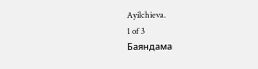Ayilchieva.
1 of 3
Баяндама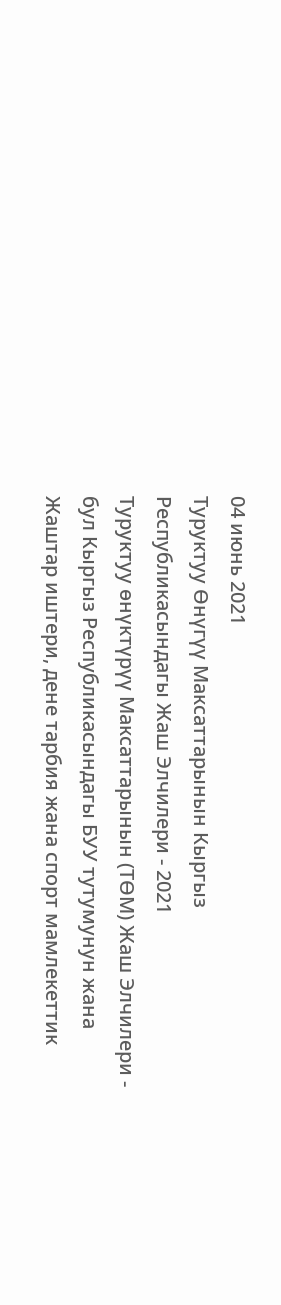04 июнь 2021
Туруктуу Өнүгүү Максаттарынын Кыргыз Республикасындагы Жаш Элчилери - 2021
Туруктуу өнүктүрүү Максаттарынын (ТӨМ) Жаш Элчилери - бул Кыргыз Республикасындагы БУУ тутумунун жана Жаштар иштери, дене тарбия жана спорт мамлекеттик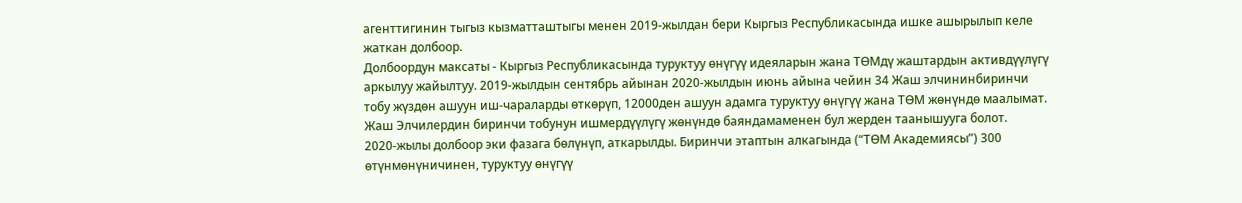агенттигинин тыгыз кызматташтыгы менен 2019-жылдан бери Кыргыз Республикасында ишке ашырылып келе жаткан долбоор.
Долбоордун максаты - Кыргыз Республикасында туруктуу өнүгүү идеяларын жана ТӨМдү жаштардын активдүүлүгү аркылуу жайылтуу. 2019-жылдын сентябрь айынан 2020-жылдын июнь айына чейин 34 Жаш элчининбиринчи тобу жүздөн ашуун иш-чараларды өткөрүп, 12000ден ашуун адамга туруктуу өнүгүү жана ТӨМ жөнүндө маалымат. Жаш Элчилердин биринчи тобунун ишмердүүлүгү жөнүндө баяндамаменен бул жерден таанышууга болот.
2020-жылы долбоор эки фазага бөлүнүп, аткарылды. Биринчи этаптын алкагында (“ТӨМ Академиясы”) 300 өтүнмөнүничинен, туруктуу өнүгүү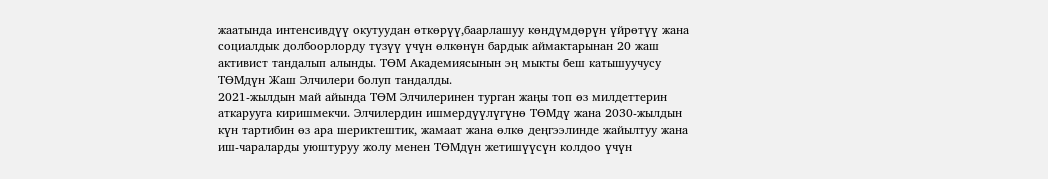жаатында интенсивдүү окутуудан өткөрүү,баарлашуу көндүмдөрүн үйрөтүү жана социалдык долбоорлорду түзүү үчүн өлкөнүн бардык аймактарынан 20 жаш активист тандалып алынды. ТӨМ Академиясынын эң мыкты беш катышуучусу ТӨМдүн Жаш Элчилери болуп тандалды.
2021-жылдын май айында ТӨМ Элчилеринен турган жаңы топ өз милдеттерин аткарууга киришмекчи. Элчилердин ишмердүүлүгүнө ТӨМдү жана 2030-жылдын күн тартибин өз ара шериктештик, жамаат жана өлкө деңгээлинде жайылтуу жана иш-чараларды уюштуруу жолу менен ТӨМдүн жетишүүсүн колдоо үчүн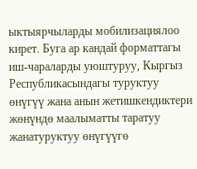ыктыярчыларды мобилизациялоо кирет. Буга ар кандай форматтагы иш-чараларды уюштуруу, Кыргыз Республикасындагы туруктуу өнүгүү жана анын жетишкендиктери жөнүндө маалыматты таратуу жанатуруктуу өнүгүүгө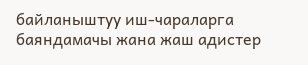байланыштуу иш-чараларга баяндамачы жана жаш адистер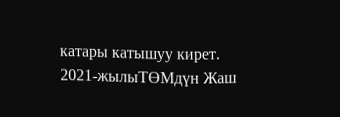катары катышуу кирет.
2021-жылыТӨМдүн Жаш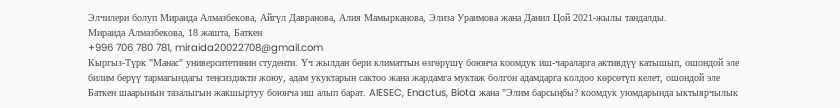Элчилери болуп Мираида Алмазбекова, Айгүл Давранова, Алия Мамырканова, Элиза Ураимова жана Данил Цой 2021-жылы тандалды.
Мираида Алмазбекова, 18 жашта, Баткен
+996 706 780 781, miraida20022708@gmail.com
Кыргыз-Түрк "Манас" университетинин студенти. Үч жылдан бери климаттын өзгөрүшү боюнча коомдук иш-чараларга активдүү катышып, ошондой эле билим берүү тармагындагы теңсиздикти жоюу, адам укуктарын сактоо жана жардамга муктаж болгон адамдарга колдоо көрсөтүп келет, ошондой эле Баткен шаарынын тазалыгын жакшыртуу боюнча иш алып барат. AIESEC, Enactus, Biota жана "Элим барсыңбы? коомдук уюмдарында ыктыярчылык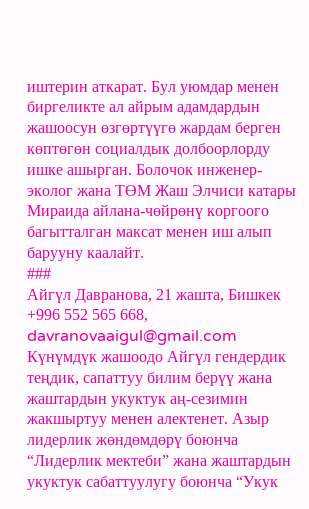иштерин аткарат. Бул уюмдар менен биргеликте ал айрым адамдардын жашоосун өзгөртүүгө жардам берген көптөгөн социалдык долбоорлорду ишке ашырган. Болочок инженер-эколог жана ТӨМ Жаш Элчиси катары Мираида айлана-чөйрөнү коргоого багытталган максат менен иш алып барууну каалайт.
###
Айгүл Давранова, 21 жашта, Бишкек
+996 552 565 668, davranovaaigul@gmail.com
Күнүмдүк жашоодо Айгүл гендердик теңдик, сапаттуу билим берүү жана жаштардын укуктук аң-сезимин жакшыртуу менен алектенет. Азыр лидерлик жөндөмдөрү боюнча “Лидерлик мектеби” жана жаштардын укуктук сабаттуулугу боюнча “Укук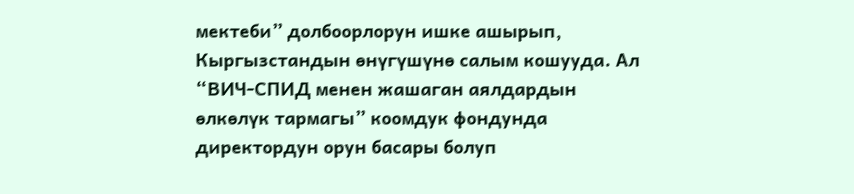мектеби” долбоорлорун ишке ашырып, Кыргызстандын өнүгүшүнө салым кошууда. Ал “ВИЧ-СПИД менен жашаган аялдардын өлкөлүк тармагы” коомдук фондунда директордун орун басары болуп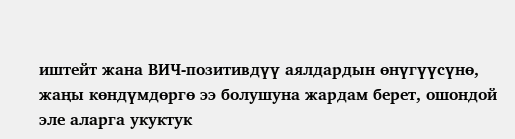иштейт жана ВИЧ-позитивдүү аялдардын өнүгүүсүнө, жаңы көндүмдөргө ээ болушуна жардам берет, ошондой эле аларга укуктук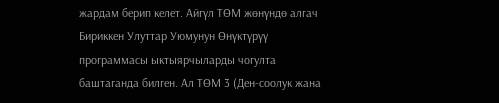жардам берип келет. Айгүл ТӨМ жөнүндө алгач Бириккен Улуттар Уюмунун Өнүктүрүү программасы ыктыярчыларды чогулта баштаганда билген. Ал ТӨМ 3 (Ден-соолук жана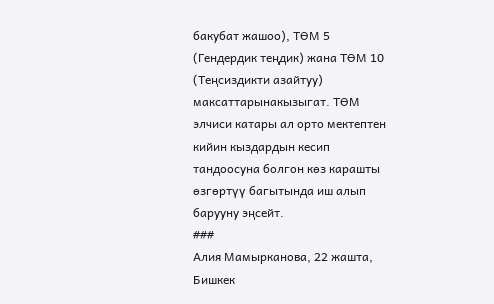бакубат жашоо), ТӨМ 5 (Гендердик теңдик) жана ТӨМ 10 (Теңсиздикти азайтуу) максаттарынакызыгат. ТӨМ элчиси катары ал орто мектептен кийин кыздардын кесип тандоосуна болгон көз карашты өзгөртүү багытында иш алып барууну эңсейт.
###
Алия Мамырканова, 22 жашта, Бишкек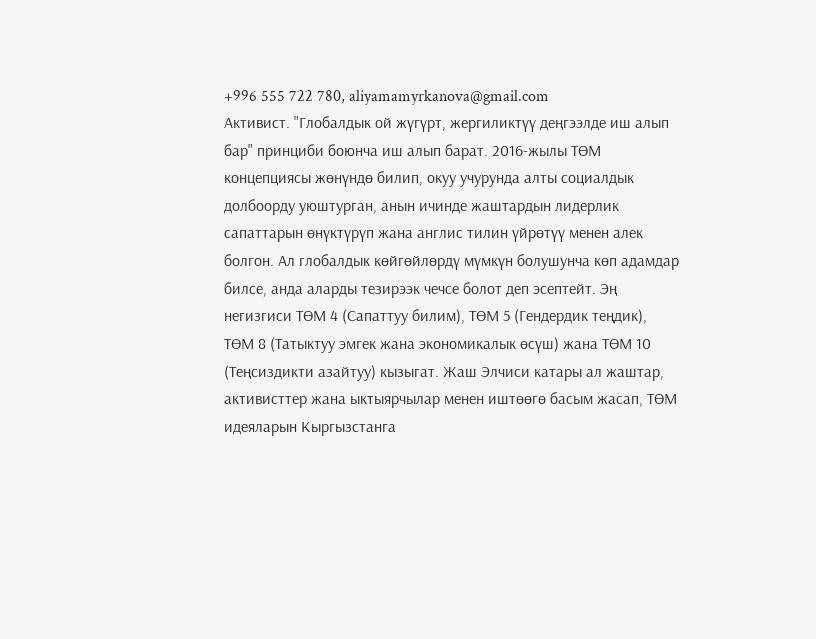+996 555 722 780, aliyamamyrkanova@gmail.com
Aктивист. "Глобалдык ой жүгүрт, жергиликтүү деңгээлде иш алып бар" принциби боюнча иш алып барат. 2016-жылы ТӨМ концепциясы жөнүндө билип, окуу учурунда алты социалдык долбоорду уюштурган, анын ичинде жаштардын лидерлик сапаттарын өнүктүрүп жана англис тилин үйрөтүү менен алек болгон. Ал глобалдык көйгөйлөрдү мүмкүн болушунча көп адамдар билсе, анда аларды тезирээк чечсе болот деп эсептейт. Эң негизгиси ТӨМ 4 (Сапаттуу билим), ТӨМ 5 (Гендердик теңдик), ТӨМ 8 (Татыктуу эмгек жана экономикалык өсүш) жана ТӨМ 10 (Теңсиздикти азайтуу) кызыгат. Жаш Элчиси катары ал жаштар, активисттер жана ыктыярчылар менен иштөөгө басым жасап, ТӨМ идеяларын Кыргызстанга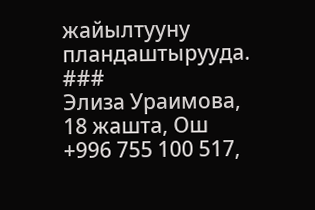жайылтууну пландаштырууда.
###
Элиза Ураимова, 18 жашта, Ош
+996 755 100 517,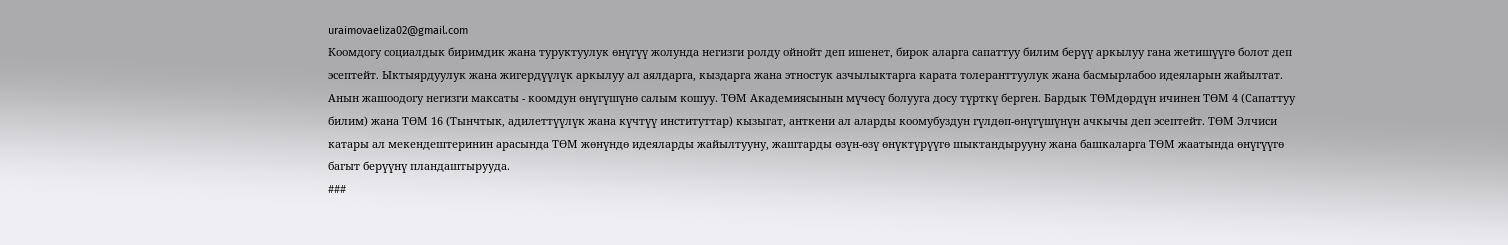uraimovaeliza02@gmail.com
Коомдогу социалдык биримдик жана туруктуулук өнүгүү жолунда негизги ролду ойнойт деп ишенет, бирок аларга сапаттуу билим берүү аркылуу гана жетишүүгө болот деп эсептейт. Ыктыярдуулук жана жигердүүлүк аркылуу ал аялдарга, кыздарга жана этностук азчылыктарга карата толеранттуулук жана басмырлабоо идеяларын жайылтат. Анын жашоодогу негизги максаты - коомдун өнүгүшүнө салым кошуу. ТӨМ Академиясынын мүчөсү болууга досу түрткү берген. Бардык ТӨМдөрдүн ичинен ТӨМ 4 (Сапаттуу билим) жана ТӨМ 16 (Тынчтык, адилеттүүлүк жана күчтүү институттар) кызыгат, анткени ал аларды коомубуздун гүлдөп-өнүгүшүнүн ачкычы деп эсептейт. ТӨМ Элчиси катары ал мекендештеринин арасында ТӨМ жөнүндө идеяларды жайылтууну, жаштарды өзүн-өзү өнүктүрүүгө шыктандырууну жана башкаларга ТӨМ жаатында өнүгүүгө багыт берүүнү пландаштырууда.
###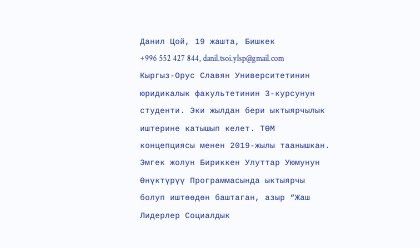Данил Цой, 19 жашта, Бишкек
+996 552 427 844, danil.tsoi.ylsp@gmail.com
Кыргыз-Орус Славян Университетинин юридикалык факультетинин 3-курсунун студенти. Эки жылдан бери ыктыярчылык иштерине катышып келет. ТӨМ концепциясы менен 2019-жылы таанышкан. Эмгек жолун Бириккен Улуттар Уюмунун Өнүктүрүү Программасында ыктыярчы болуп иштөөдөн баштаган, азыр “Жаш Лидерлер Социалдык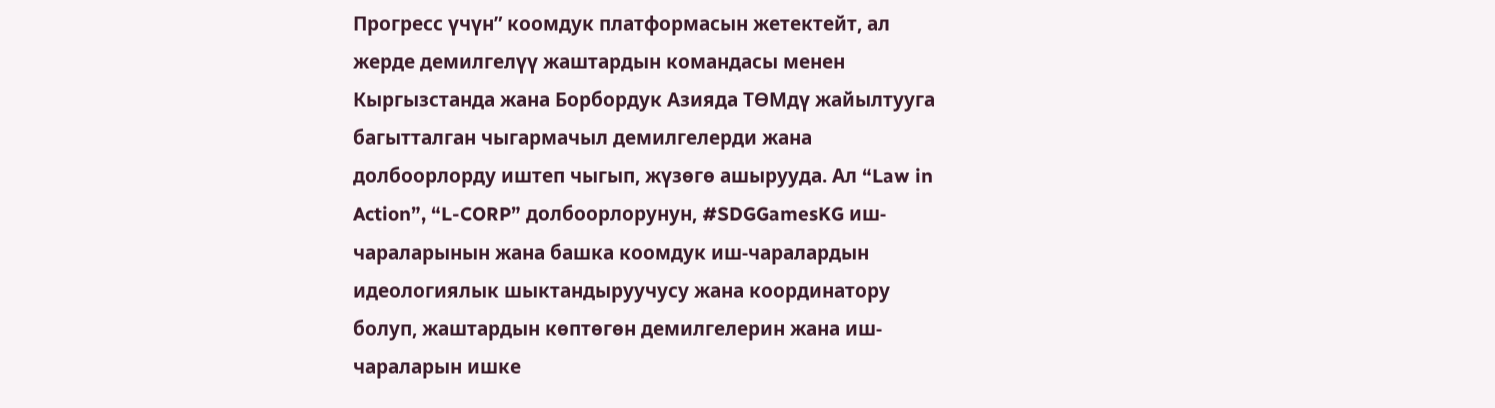Прогресс үчүн” коомдук платформасын жетектейт, ал жерде демилгелүү жаштардын командасы менен Кыргызстанда жана Борбордук Азияда ТӨМдү жайылтууга багытталган чыгармачыл демилгелерди жана долбоорлорду иштеп чыгып, жүзөгө ашырууда. Ал “Law in Action”, “L-CORP” долбоорлорунун, #SDGGamesKG иш-чараларынын жана башка коомдук иш-чаралардын идеологиялык шыктандыруучусу жана координатору болуп, жаштардын көптөгөн демилгелерин жана иш-чараларын ишке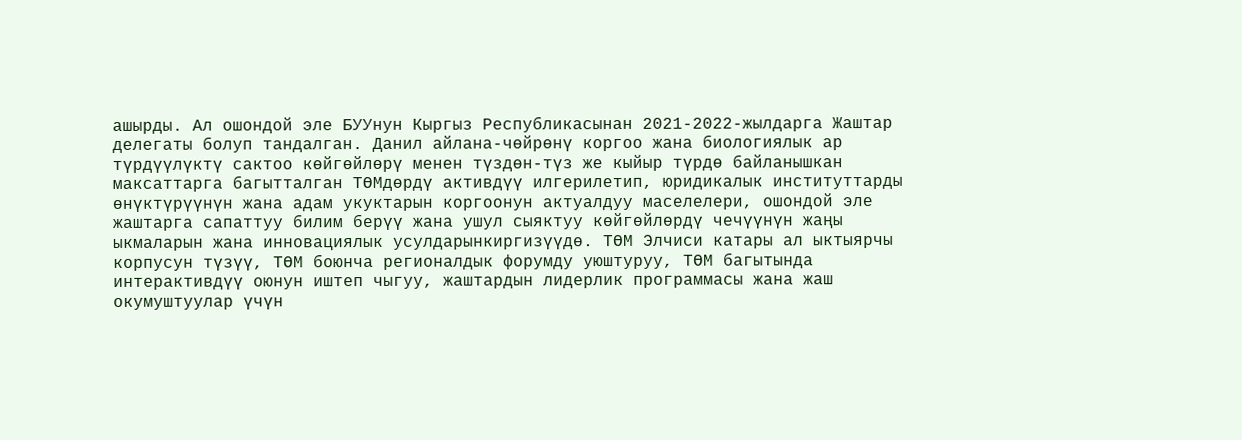ашырды. Ал ошондой эле БУУнун Кыргыз Республикасынан 2021-2022-жылдарга Жаштар делегаты болуп тандалган. Данил айлана-чөйрөнү коргоо жана биологиялык ар түрдүүлүктү сактоо көйгөйлөрү менен түздөн-түз же кыйыр түрдө байланышкан максаттарга багытталган ТӨМдөрдү активдүү илгерилетип, юридикалык институттарды өнүктүрүүнүн жана адам укуктарын коргоонун актуалдуу маселелери, ошондой эле жаштарга сапаттуу билим берүү жана ушул сыяктуу көйгөйлөрдү чечүүнүн жаңы ыкмаларын жана инновациялык усулдарынкиргизүүдө. ТӨМ Элчиси катары ал ыктыярчы корпусун түзүү, ТӨМ боюнча регионалдык форумду уюштуруу, ТӨМ багытында интерактивдүү оюнун иштеп чыгуу, жаштардын лидерлик программасы жана жаш окумуштуулар үчүн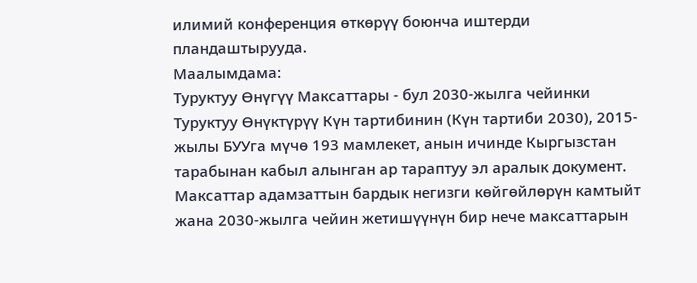илимий конференция өткөрүү боюнча иштерди пландаштырууда.
Маалымдама:
Туруктуу Өнүгүү Максаттары - бул 2030-жылга чейинки Туруктуу Өнүктүрүү Күн тартибинин (Күн тартиби 2030), 2015-жылы БУУга мүчө 193 мамлекет, анын ичинде Кыргызстан тарабынан кабыл алынган ар тараптуу эл аралык документ. Максаттар адамзаттын бардык негизги көйгөйлөрүн камтыйт жана 2030-жылга чейин жетишүүнүн бир нече максаттарын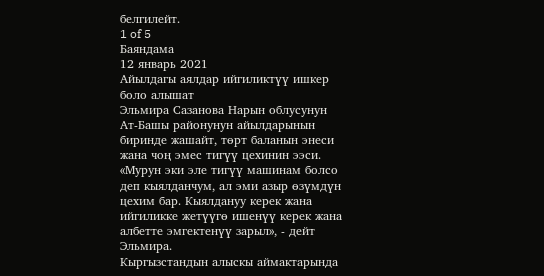белгилейт.
1 of 5
Баяндама
12 январь 2021
Айылдагы аялдар ийгиликтүү ишкер боло алышат
Эльмира Сазанова Нарын облусунун Ат-Башы районунун айылдарынын биринде жашайт, төрт баланын энеси жана чоң эмес тигүү цехинин ээси.
«Мурун эки эле тигүү машинам болсо деп кыялданчум, ал эми азыр өзүмдүн цехим бар. Кыялдануу керек жана ийгиликке жетүүгө ишенүү керек жана албетте эмгектенүү зарыл», - дейт Эльмира.
Кыргызстандын алыскы аймактарында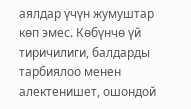аялдар үчүн жумуштар көп эмес. Көбүнчө үй тиричилиги, балдарды тарбиялоо менен алектенишет, ошондой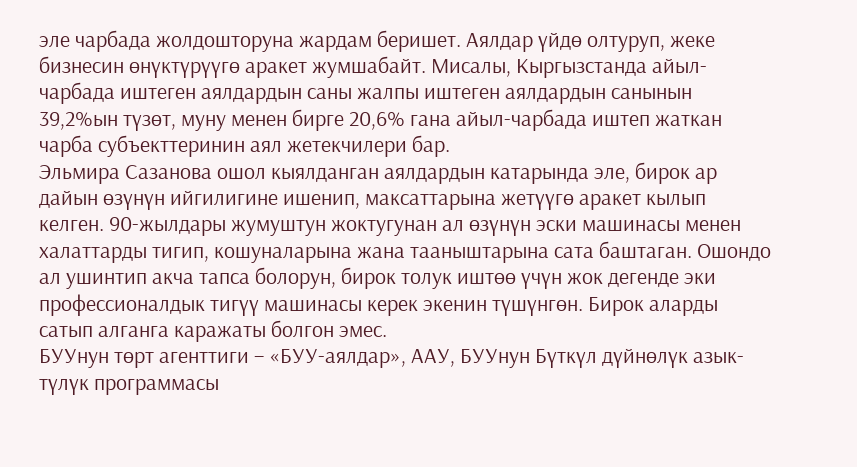эле чарбада жолдошторуна жардам беришет. Аялдар үйдө олтуруп, жеке бизнесин өнүктүрүүгө аракет жумшабайт. Мисалы, Кыргызстанда айыл-чарбада иштеген аялдардын саны жалпы иштеген аялдардын санынын 39,2%ын түзөт, муну менен бирге 20,6% гана айыл-чарбада иштеп жаткан чарба субъекттеринин аял жетекчилери бар.
Эльмира Сазанова ошол кыялданган аялдардын катарында эле, бирок ар дайын өзүнүн ийгилигине ишенип, максаттарына жетүүгө аракет кылып келген. 90-жылдары жумуштун жоктугунан ал өзүнүн эски машинасы менен халаттарды тигип, кошуналарына жана тааныштарына сата баштаган. Ошондо ал ушинтип акча тапса болорун, бирок толук иштөө үчүн жок дегенде эки профессионалдык тигүү машинасы керек экенин түшүнгөн. Бирок аларды сатып алганга каражаты болгон эмес.
БУУнун төрт агенттиги – «БУУ-аялдар», ААУ, БУУнун Бүткүл дүйнөлүк азык-түлүк программасы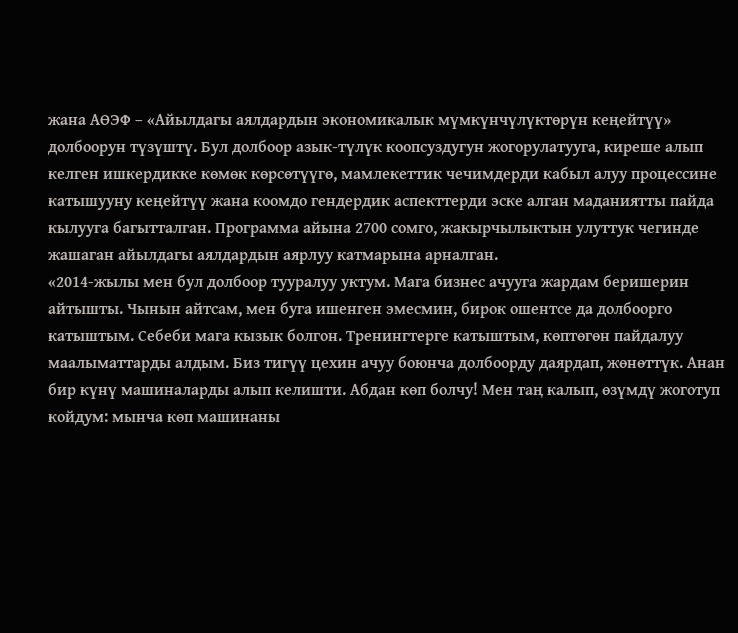жана АӨЭФ – «Айылдагы аялдардын экономикалык мүмкүнчүлүктөрүн кеңейтүү» долбоорун түзүштү. Бул долбоор азык-түлүк коопсуздугун жогорулатууга, киреше алып келген ишкердикке көмөк көрсөтүүгө, мамлекеттик чечимдерди кабыл алуу процессине катышууну кеңейтүү жана коомдо гендердик аспекттерди эске алган маданиятты пайда кылууга багытталган. Программа айына 2700 сомго, жакырчылыктын улуттук чегинде жашаган айылдагы аялдардын аярлуу катмарына арналган.
«2014-жылы мен бул долбоор тууралуу уктум. Мага бизнес ачууга жардам беришерин айтышты. Чынын айтсам, мен буга ишенген эмесмин, бирок ошентсе да долбоорго катыштым. Себеби мага кызык болгон. Тренингтерге катыштым, көптөгөн пайдалуу маалыматтарды алдым. Биз тигүү цехин ачуу боюнча долбоорду даярдап, жөнөттүк. Анан бир күнү машиналарды алып келишти. Абдан көп болчу! Мен таң калып, өзүмдү жоготуп койдум: мынча көп машинаны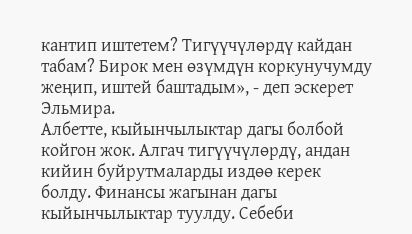кантип иштетем? Тигүүчүлөрдү кайдан табам? Бирок мен өзүмдүн коркунучумду жеңип, иштей баштадым», - деп эскерет Эльмира.
Албетте, кыйынчылыктар дагы болбой койгон жок. Алгач тигүүчүлөрдү, андан кийин буйрутмаларды издөө керек болду. Финансы жагынан дагы кыйынчылыктар туулду. Себеби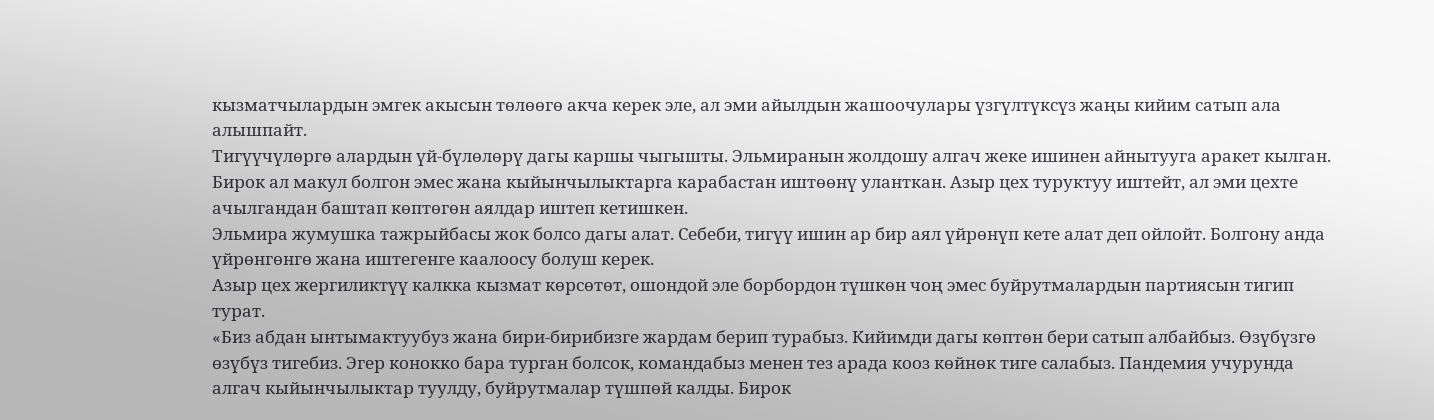кызматчылардын эмгек акысын төлөөгө акча керек эле, ал эми айылдын жашоочулары үзгүлтүксүз жаңы кийим сатып ала алышпайт.
Тигүүчүлөргө алардын үй-бүлөлөрү дагы каршы чыгышты. Эльмиранын жолдошу алгач жеке ишинен айнытууга аракет кылган. Бирок ал макул болгон эмес жана кыйынчылыктарга карабастан иштөөнү уланткан. Азыр цех туруктуу иштейт, ал эми цехте ачылгандан баштап көптөгөн аялдар иштеп кетишкен.
Эльмира жумушка тажрыйбасы жок болсо дагы алат. Себеби, тигүү ишин ар бир аял үйрөнүп кете алат деп ойлойт. Болгону анда үйрөнгөнгө жана иштегенге каалоосу болуш керек.
Азыр цех жергиликтүү калкка кызмат көрсөтөт, ошондой эле борбордон түшкөн чоң эмес буйрутмалардын партиясын тигип турат.
«Биз абдан ынтымактуубуз жана бири-бирибизге жардам берип турабыз. Кийимди дагы көптөн бери сатып албайбыз. Өзүбүзгө өзүбүз тигебиз. Эгер конокко бара турган болсок, командабыз менен тез арада кооз көйнөк тиге салабыз. Пандемия учурунда алгач кыйынчылыктар туулду, буйрутмалар түшпөй калды. Бирок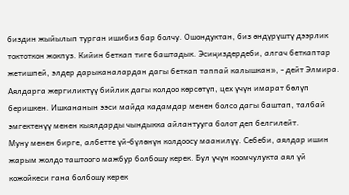биздин жыйылып турган ишибиз бар болчу. Ошондуктан, биз өндүрүштү дээрлик токтоткон жокпуз. Кийин беткап тиге баштадык. Эсиңиздердеби, алгач беткаптар жетишпей, элдер дарыканалардан дагы беткап таппай калышкан», - дейт Элмира.
Аялдарга жергиликтүү бийлик дагы колдоо көрсөтүп, цех үчүн имарат бөлүп беришкен. Ишкананын ээси майда кадамдар менен болсо дагы баштап, талбай эмгектенүү менен кыялдарды чындыкка айлантууга болот деп белгилейт.
Муну менен бирге, албетте үй-бүлөнүн колдоосу маанилүү. Себеби, аялдар ишин жарым жолдо таштоого мажбур болбошу керек. Бул үчүн коомчулукта аял үй кожойкеси гана болбошу керек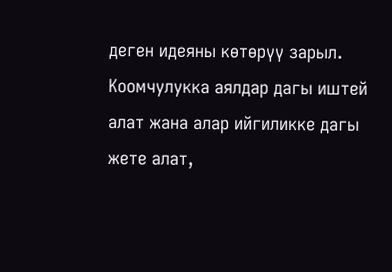деген идеяны көтөрүү зарыл. Коомчулукка аялдар дагы иштей алат жана алар ийгиликке дагы жете алат,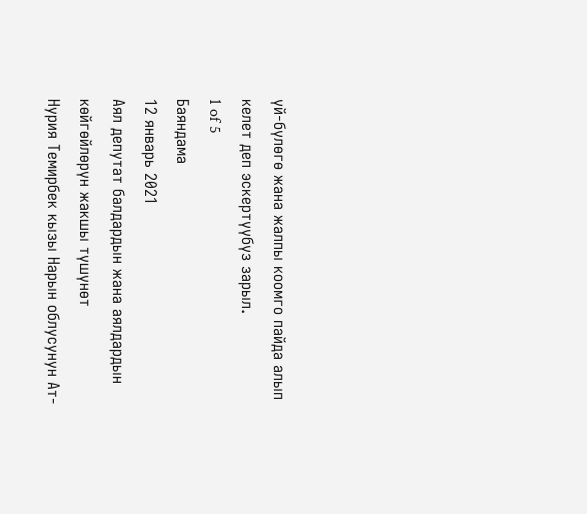үй-бүлөгө жана жалпы коомго пайда алып келет деп эскертүүбүз зарыл.
1 of 5
Баяндама
12 январь 2021
Аял депутат балдардын жана аялдардын көйгөйлөрүн жакшы түшүнөт
Нурия Темирбек кызы Нарын облусунун Ат-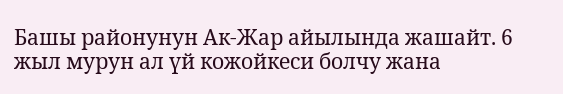Башы районунун Ак-Жар айылында жашайт. 6 жыл мурун ал үй кожойкеси болчу жана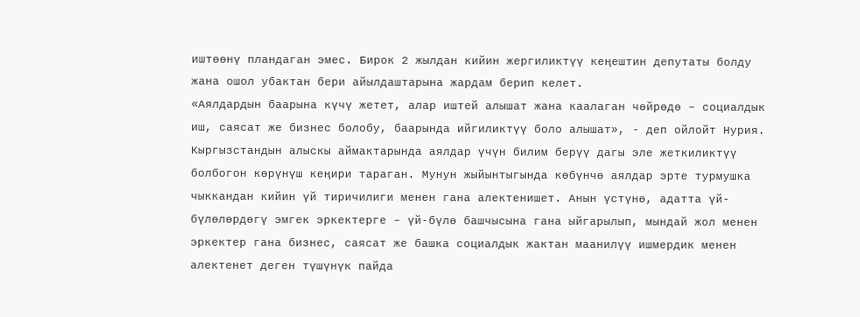иштөөнү пландаган эмес. Бирок 2 жылдан кийин жергиликтүү кеңештин депутаты болду жана ошол убактан бери айылдаштарына жардам берип келет.
«Аялдардын баарына күчү жетет, алар иштей алышат жана каалаган чөйрөдө – социалдык иш, саясат же бизнес болобу, баарында ийгиликтүү боло алышат», - деп ойлойт Нурия.
Кыргызстандын алыскы аймактарында аялдар үчүн билим берүү дагы эле жеткиликтүү болбогон көрүнүш кеңири тараган. Мунун жыйынтыгында көбүнчө аялдар эрте турмушка чыккандан кийин үй тиричилиги менен гана алектенишет. Анын үстүнө, адатта үй-бүлөлөрдөгү эмгек эркектерге – үй-бүлө башчысына гана ыйгарылып, мындай жол менен эркектер гана бизнес, саясат же башка социалдык жактан маанилүү ишмердик менен алектенет деген түшүнүк пайда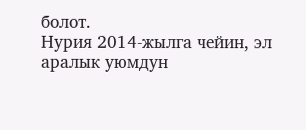болот.
Нурия 2014-жылга чейин, эл аралык уюмдун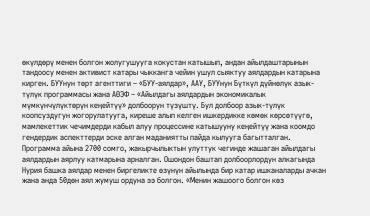өкүлдөрү менен болгон жолугушууга кокустан катышып, андан айылдаштарынын тандоосу менен активист катары чыкканга чейин ушул сыяктуу аялдардын катарына кирген. БУУнун төрт агенттиги – «БУУ-аялдар», ААУ, БУУнун Бүткүл дүйнөлүк азык-түлүк программасы жана АӨЭФ – «Айылдагы аялдардын экономикалык мүмкүнчүлүктөрүн кеңейтүү» долбоорун түзүштү. Бул долбоор азык-түлүк коопсуздугун жогорулатууга, киреше алып келген ишкердикке көмөк көрсөтүүгө, мамлекеттик чечимдерди кабыл алуу процессине катышууну кеңейтүү жана коомдо гендердик аспекттерди эске алган маданиятты пайда кылууга багытталган. Программа айына 2700 сомго, жакырчылыктын улуттук чегинде жашаган айылдагы аялдардын аярлуу катмарына арналган. Ошондон баштап долбоорлордун алкагында Нурия башка аялдар менен биргеликте өзүнүн айылында бир катар ишканаларды ачкан жана анда 50дөн аял жумуш ордуна ээ болгон. «Менин жашоого болгон көз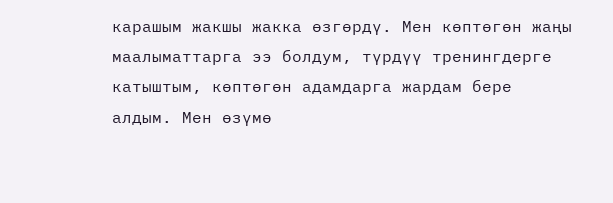карашым жакшы жакка өзгөрдү. Мен көптөгөн жаңы маалыматтарга ээ болдум, түрдүү тренингдерге катыштым, көптөгөн адамдарга жардам бере алдым. Мен өзүмө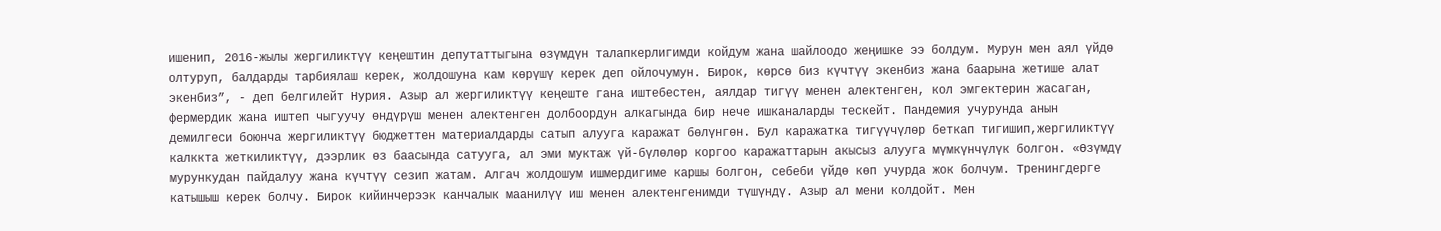ишенип, 2016-жылы жергиликтүү кеңештин депутаттыгына өзүмдүн талапкерлигимди койдум жана шайлоодо жеңишке ээ болдум. Мурун мен аял үйдө олтуруп, балдарды тарбиялаш керек, жолдошуна кам көрүшү керек деп ойлочумун. Бирок, көрсө биз күчтүү экенбиз жана баарына жетише алат экенбиз”, - деп белгилейт Нурия. Азыр ал жергиликтүү кеңеште гана иштебестен, аялдар тигүү менен алектенген, кол эмгектерин жасаган, фермердик жана иштеп чыгуучу өндүрүш менен алектенген долбоордун алкагында бир нече ишканаларды тескейт. Пандемия учурунда анын демилгеси боюнча жергиликтүү бюджеттен материалдарды сатып алууга каражат бөлүнгөн. Бул каражатка тигүүчүлөр беткап тигишип,жергиликтүү калккта жеткиликтүү, дээрлик өз баасында сатууга, ал эми муктаж үй-бүлөлөр коргоо каражаттарын акысыз алууга мүмкүнчүлүк болгон. «Өзүмдү мурункудан пайдалуу жана күчтүү сезип жатам. Алгач жолдошум ишмердигиме каршы болгон, себеби үйдө көп учурда жок болчум. Тренингдерге катышыш керек болчу. Бирок кийинчерээк канчалык маанилүү иш менен алектенгенимди түшүндү. Азыр ал мени колдойт. Мен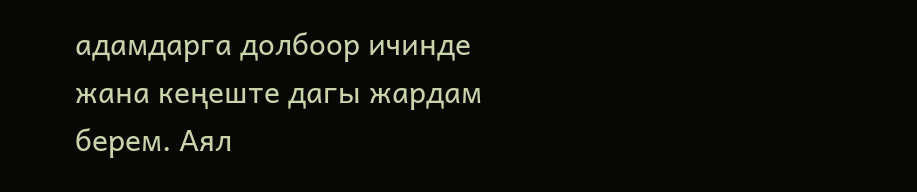адамдарга долбоор ичинде жана кеңеште дагы жардам берем. Аял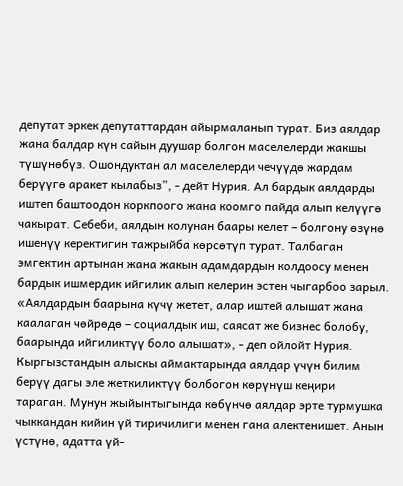депутат эркек депутаттардан айырмаланып турат. Биз аялдар жана балдар күн сайын дуушар болгон маселелерди жакшы түшүнөбүз. Ошондуктан ал маселелерди чечүүдө жардам берүүгө аракет кылабыз”, - дейт Нурия. Ал бардык аялдарды иштеп баштоодон коркпоого жана коомго пайда алып келүүгө чакырат. Себеби, аялдын колунан баары келет – болгону өзүнө ишенүү керектигин тажрыйба көрсөтүп турат. Талбаган эмгектин артынан жана жакын адамдардын колдоосу менен бардык ишмердик ийгилик алып келерин эстен чыгарбоо зарыл.
«Аялдардын баарына күчү жетет, алар иштей алышат жана каалаган чөйрөдө – социалдык иш, саясат же бизнес болобу, баарында ийгиликтүү боло алышат», - деп ойлойт Нурия.
Кыргызстандын алыскы аймактарында аялдар үчүн билим берүү дагы эле жеткиликтүү болбогон көрүнүш кеңири тараган. Мунун жыйынтыгында көбүнчө аялдар эрте турмушка чыккандан кийин үй тиричилиги менен гана алектенишет. Анын үстүнө, адатта үй-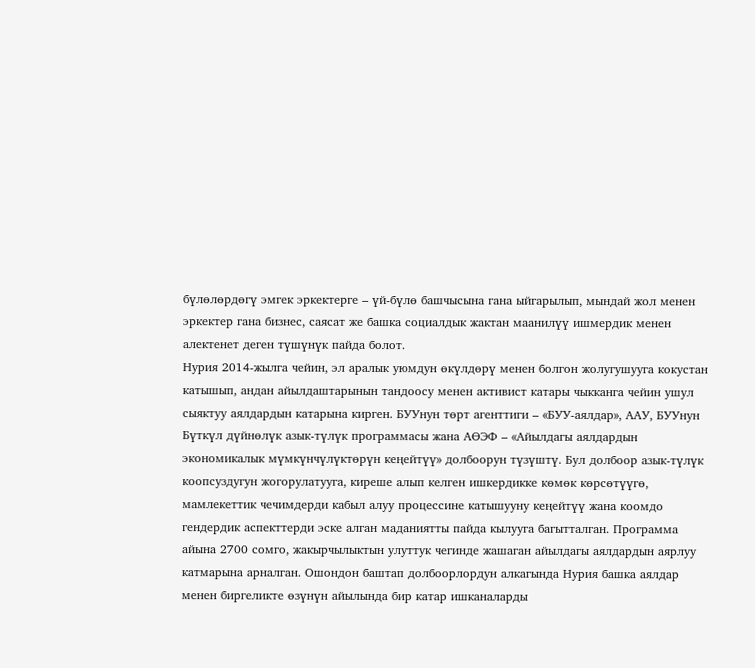бүлөлөрдөгү эмгек эркектерге – үй-бүлө башчысына гана ыйгарылып, мындай жол менен эркектер гана бизнес, саясат же башка социалдык жактан маанилүү ишмердик менен алектенет деген түшүнүк пайда болот.
Нурия 2014-жылга чейин, эл аралык уюмдун өкүлдөрү менен болгон жолугушууга кокустан катышып, андан айылдаштарынын тандоосу менен активист катары чыкканга чейин ушул сыяктуу аялдардын катарына кирген. БУУнун төрт агенттиги – «БУУ-аялдар», ААУ, БУУнун Бүткүл дүйнөлүк азык-түлүк программасы жана АӨЭФ – «Айылдагы аялдардын экономикалык мүмкүнчүлүктөрүн кеңейтүү» долбоорун түзүштү. Бул долбоор азык-түлүк коопсуздугун жогорулатууга, киреше алып келген ишкердикке көмөк көрсөтүүгө, мамлекеттик чечимдерди кабыл алуу процессине катышууну кеңейтүү жана коомдо гендердик аспекттерди эске алган маданиятты пайда кылууга багытталган. Программа айына 2700 сомго, жакырчылыктын улуттук чегинде жашаган айылдагы аялдардын аярлуу катмарына арналган. Ошондон баштап долбоорлордун алкагында Нурия башка аялдар менен биргеликте өзүнүн айылында бир катар ишканаларды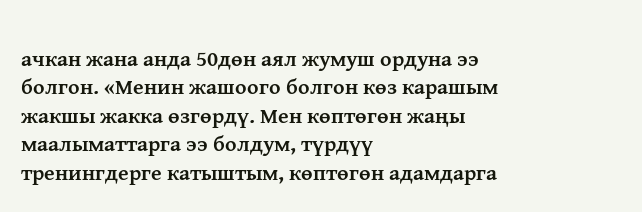ачкан жана анда 50дөн аял жумуш ордуна ээ болгон. «Менин жашоого болгон көз карашым жакшы жакка өзгөрдү. Мен көптөгөн жаңы маалыматтарга ээ болдум, түрдүү тренингдерге катыштым, көптөгөн адамдарга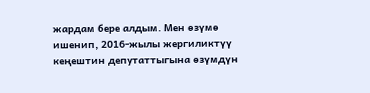жардам бере алдым. Мен өзүмө ишенип, 2016-жылы жергиликтүү кеңештин депутаттыгына өзүмдүн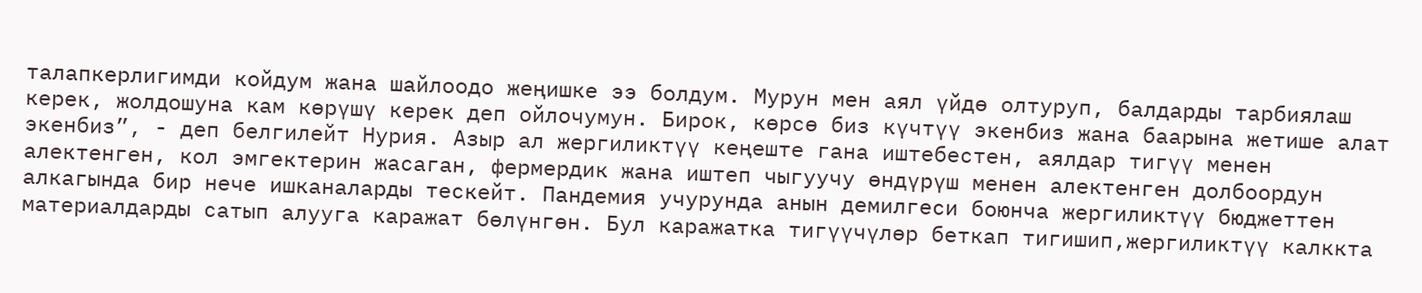талапкерлигимди койдум жана шайлоодо жеңишке ээ болдум. Мурун мен аял үйдө олтуруп, балдарды тарбиялаш керек, жолдошуна кам көрүшү керек деп ойлочумун. Бирок, көрсө биз күчтүү экенбиз жана баарына жетише алат экенбиз”, - деп белгилейт Нурия. Азыр ал жергиликтүү кеңеште гана иштебестен, аялдар тигүү менен алектенген, кол эмгектерин жасаган, фермердик жана иштеп чыгуучу өндүрүш менен алектенген долбоордун алкагында бир нече ишканаларды тескейт. Пандемия учурунда анын демилгеси боюнча жергиликтүү бюджеттен материалдарды сатып алууга каражат бөлүнгөн. Бул каражатка тигүүчүлөр беткап тигишип,жергиликтүү калккта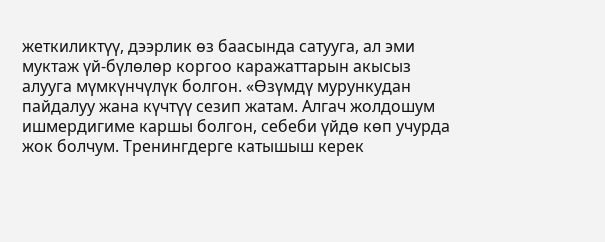жеткиликтүү, дээрлик өз баасында сатууга, ал эми муктаж үй-бүлөлөр коргоо каражаттарын акысыз алууга мүмкүнчүлүк болгон. «Өзүмдү мурункудан пайдалуу жана күчтүү сезип жатам. Алгач жолдошум ишмердигиме каршы болгон, себеби үйдө көп учурда жок болчум. Тренингдерге катышыш керек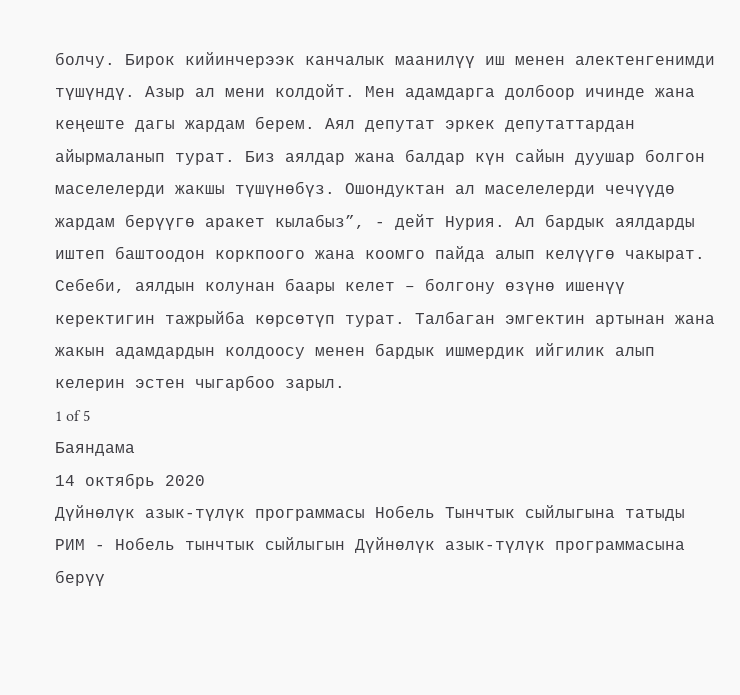болчу. Бирок кийинчерээк канчалык маанилүү иш менен алектенгенимди түшүндү. Азыр ал мени колдойт. Мен адамдарга долбоор ичинде жана кеңеште дагы жардам берем. Аял депутат эркек депутаттардан айырмаланып турат. Биз аялдар жана балдар күн сайын дуушар болгон маселелерди жакшы түшүнөбүз. Ошондуктан ал маселелерди чечүүдө жардам берүүгө аракет кылабыз”, - дейт Нурия. Ал бардык аялдарды иштеп баштоодон коркпоого жана коомго пайда алып келүүгө чакырат. Себеби, аялдын колунан баары келет – болгону өзүнө ишенүү керектигин тажрыйба көрсөтүп турат. Талбаган эмгектин артынан жана жакын адамдардын колдоосу менен бардык ишмердик ийгилик алып келерин эстен чыгарбоо зарыл.
1 of 5
Баяндама
14 октябрь 2020
Дүйнөлүк азык-түлүк программасы Нобель Тынчтык сыйлыгына татыды
РИМ - Нобель тынчтык сыйлыгын Дүйнөлүк азык-түлүк программасына берүү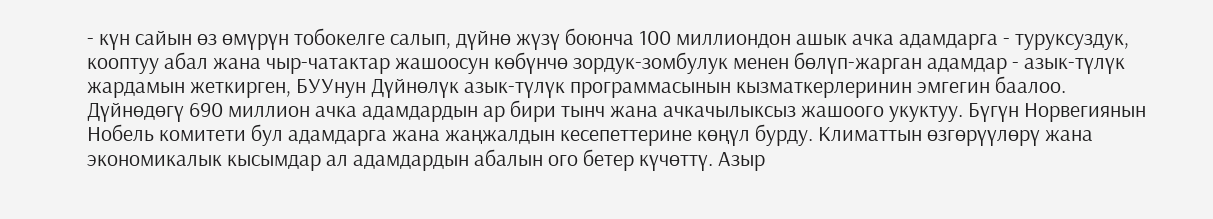- күн сайын өз өмүрүн тобокелге салып, дүйнө жүзү боюнча 100 миллиондон ашык ачка адамдарга - туруксуздук, кооптуу абал жана чыр-чатактар жашоосун көбүнчө зордук-зомбулук менен бөлүп-жарган адамдар - азык-түлүк жардамын жеткирген, БУУнун Дүйнөлүк азык-түлүк программасынын кызматкерлеринин эмгегин баалоо.
Дүйнөдөгү 690 миллион ачка адамдардын ар бири тынч жана ачкачылыксыз жашоого укуктуу. Бүгүн Норвегиянын Нобель комитети бул адамдарга жана жаңжалдын кесепеттерине көңүл бурду. Климаттын өзгөрүүлөрү жана экономикалык кысымдар ал адамдардын абалын ого бетер күчөттү. Азыр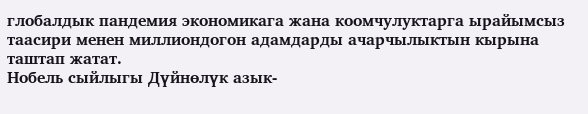глобалдык пандемия экономикага жана коомчулуктарга ырайымсыз таасири менен миллиондогон адамдарды ачарчылыктын кырына таштап жатат.
Нобель сыйлыгы Дүйнөлүк азык-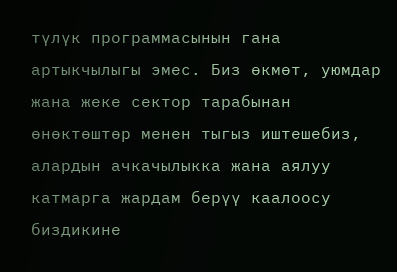түлүк программасынын гана артыкчылыгы эмес. Биз өкмөт, уюмдар жана жеке сектор тарабынан өнөктөштөр менен тыгыз иштешебиз, алардын ачкачылыкка жана аялуу катмарга жардам берүү каалоосу биздикине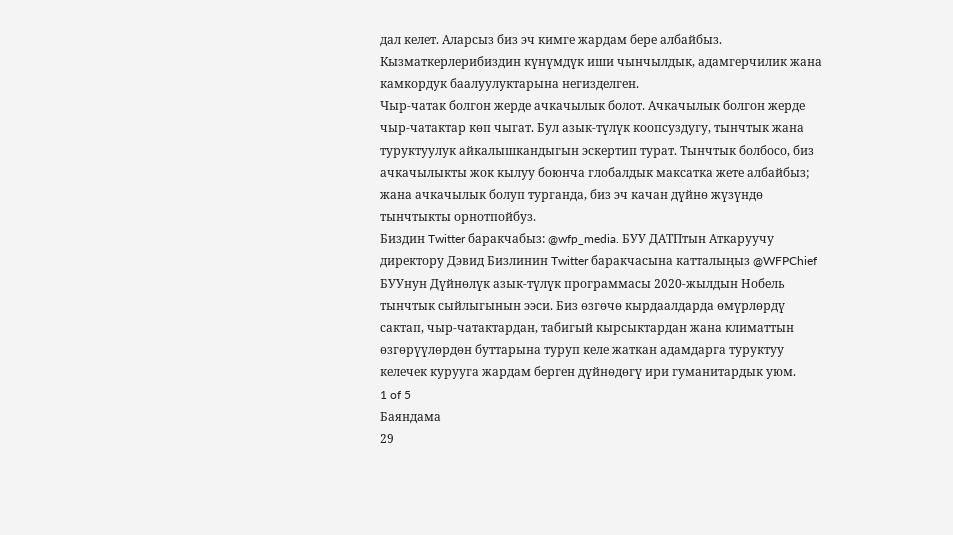дал келет. Аларсыз биз эч кимге жардам бере албайбыз. Кызматкерлерибиздин күнүмдүк иши чынчылдык, адамгерчилик жана камкордук баалуулуктарына негизделген.
Чыр-чатак болгон жерде ачкачылык болот. Ачкачылык болгон жерде чыр-чатактар көп чыгат. Бул азык-түлүк коопсуздугу, тынчтык жана туруктуулук айкалышкандыгын эскертип турат. Тынчтык болбосо, биз ачкачылыкты жок кылуу боюнча глобалдык максатка жете албайбыз; жана ачкачылык болуп турганда, биз эч качан дүйнө жүзүндө тынчтыкты орнотпойбуз.
Биздин Twitter баракчабыз: @wfp_media. БУУ ДАТПтын Аткаруучу директору Дэвид Бизлинин Twitter баракчасына катталыңыз @WFPChief
БУУнун Дүйнөлүк азык-түлүк программасы 2020-жылдын Нобель тынчтык сыйлыгынын ээси. Биз өзгөчө кырдаалдарда өмүрлөрдү сактап, чыр-чатактардан, табигый кырсыктардан жана климаттын өзгөрүүлөрдөн буттарына туруп келе жаткан адамдарга туруктуу келечек курууга жардам берген дүйнөдөгү ири гуманитардык уюм.
1 of 5
Баяндама
29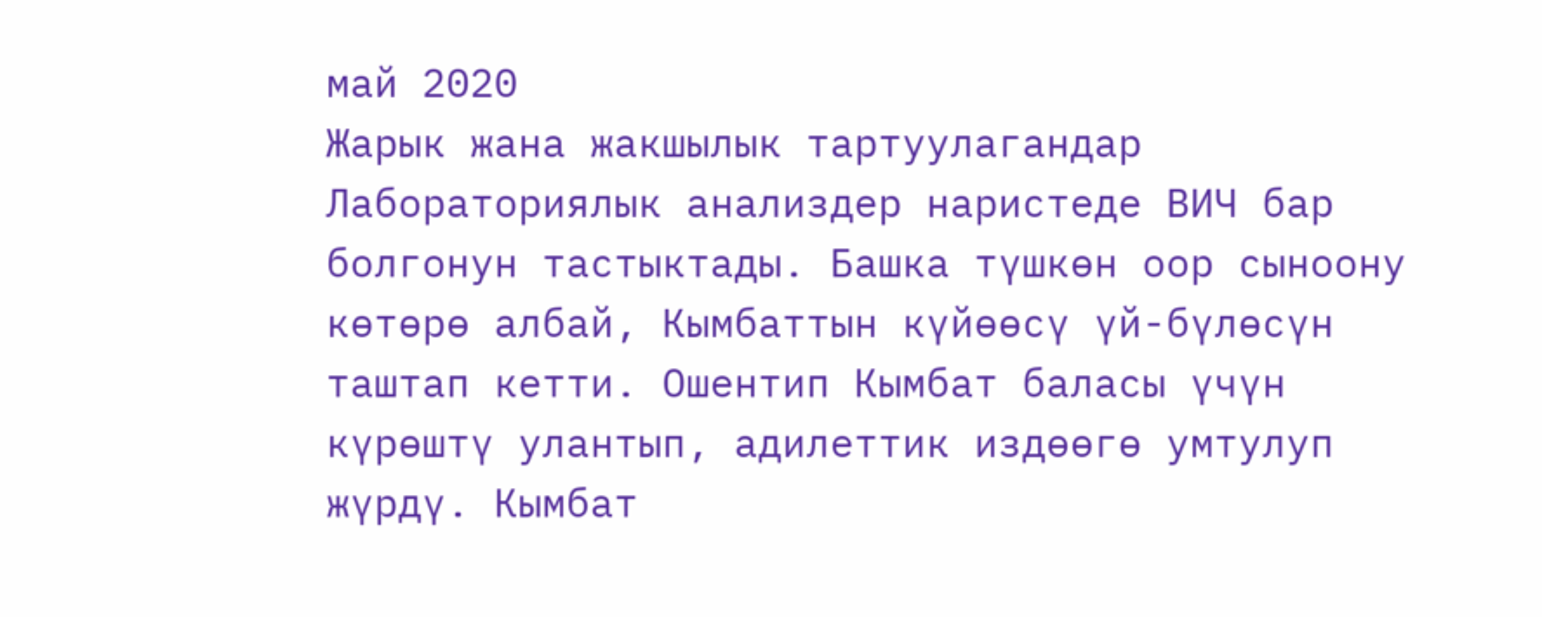май 2020
Жарык жана жакшылык тартуулагандар
Лабораториялык анализдер наристеде ВИЧ бар болгонун тастыктады. Башка түшкөн оор сыноону көтөрө албай, Кымбаттын күйөөсү үй-бүлөсүн таштап кетти. Ошентип Кымбат баласы үчүн күрөштү улантып, адилеттик издөөгө умтулуп жүрдү. Кымбат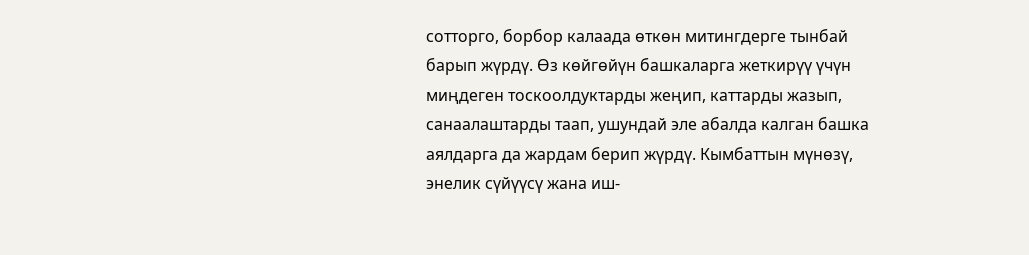сотторго, борбор калаада өткөн митингдерге тынбай барып жүрдү. Өз көйгөйүн башкаларга жеткирүү үчүн миңдеген тоскоолдуктарды жеңип, каттарды жазып, санаалаштарды таап, ушундай эле абалда калган башка аялдарга да жардам берип жүрдү. Кымбаттын мүнөзү, энелик сүйүүсү жана иш-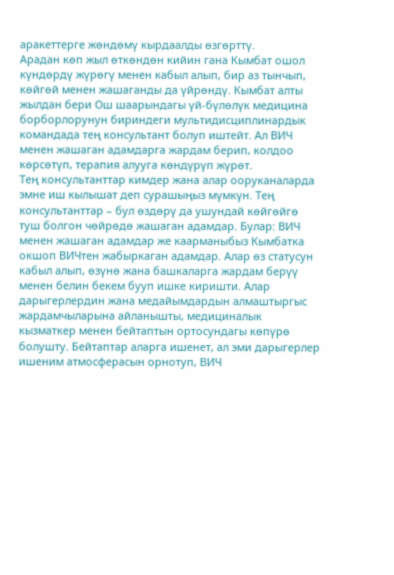аракеттерге жөндөмү кырдаалды өзгөрттү.
Арадан көп жыл өткөндөн кийин гана Кымбат ошол күндөрдү жүрөгү менен кабыл алып, бир аз тынчып, көйгөй менен жашаганды да үйрөндү. Кымбат алты жылдан бери Ош шаарындагы үй-бүлөлүк медицина борборлорунун бириндеги мультидисциплинардык командада тең консультант болуп иштейт. Ал ВИЧ менен жашаган адамдарга жардам берип, колдоо көрсөтүп, терапия алууга көндүрүп жүрөт.
Тең консультанттар кимдер жана алар ооруканаларда эмне иш кылышат деп сурашыңыз мүмкүн. Тең консультанттар – бул өздөрү да ушундай көйгөйгө туш болгон чөйрөдө жашаган адамдар. Булар: ВИЧ менен жашаган адамдар же каарманыбыз Кымбатка окшоп ВИЧтен жабыркаган адамдар. Алар өз статусун кабыл алып, өзүнө жана башкаларга жардам берүү менен белин бекем бууп ишке киришти. Алар дарыгерлердин жана медайымдардын алмаштыргыс жардамчыларына айланышты, медициналык кызматкер менен бейтаптын ортосундагы көпүрө болушту. Бейтаптар аларга ишенет, ал эми дарыгерлер ишеним атмосферасын орнотуп, ВИЧ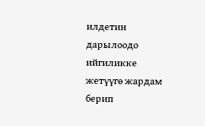илдетин дарылоодо ийгиликке жетүүгө жардам берип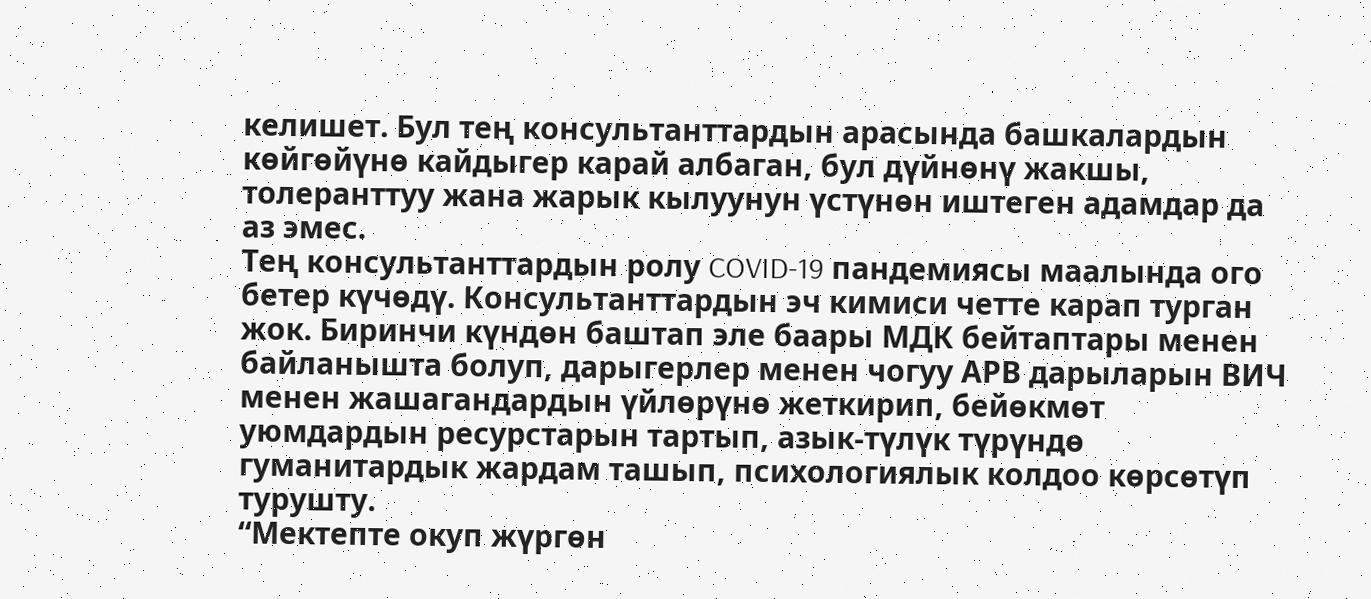келишет. Бул тең консультанттардын арасында башкалардын көйгөйүнө кайдыгер карай албаган, бул дүйнөнү жакшы, толеранттуу жана жарык кылуунун үстүнөн иштеген адамдар да аз эмес.
Тең консультанттардын ролу COVID-19 пандемиясы маалында ого бетер күчөдү. Консультанттардын эч кимиси четте карап турган жок. Биринчи күндөн баштап эле баары МДК бейтаптары менен байланышта болуп, дарыгерлер менен чогуу АРВ дарыларын ВИЧ менен жашагандардын үйлөрүнө жеткирип, бейөкмөт уюмдардын ресурстарын тартып, азык-түлүк түрүндө гуманитардык жардам ташып, психологиялык колдоо көрсөтүп турушту.
“Мектепте окуп жүргөн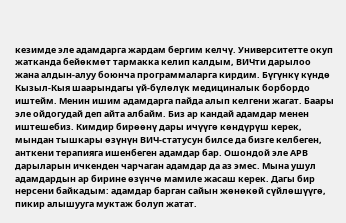кезимде эле адамдарга жардам бергим келчү. Университетте окуп жатканда бейөкмөт тармакка келип калдым, ВИЧти дарылоо жана алдын-алуу боюнча программаларга кирдим. Бүгүнкү күндө Кызыл-Кыя шаарындагы үй-бүлөлүк медициналык борбордо иштейм. Менин ишим адамдарга пайда алып келгени жагат. Баары эле ойдогудай деп айта албайм. Биз ар кандай адамдар менен иштешебиз. Кимдир бирөөнү дары ичүүгө көндүрүш керек, мындан тышкары өзүнүн ВИЧ-статусун билсе да бизге келбеген, анткени терапияга ишенбеген адамдар бар. Ошондой эле АРВ дарыларын ичкенден чарчаган адамдар да аз эмес. Мына ушул адамдардын ар бирине өзүнчө мамиле жасаш керек. Дагы бир нерсени байкадым: адамдар барган сайын жөнөкөй сүйлөшүүгө, пикир алышууга муктаж болуп жатат.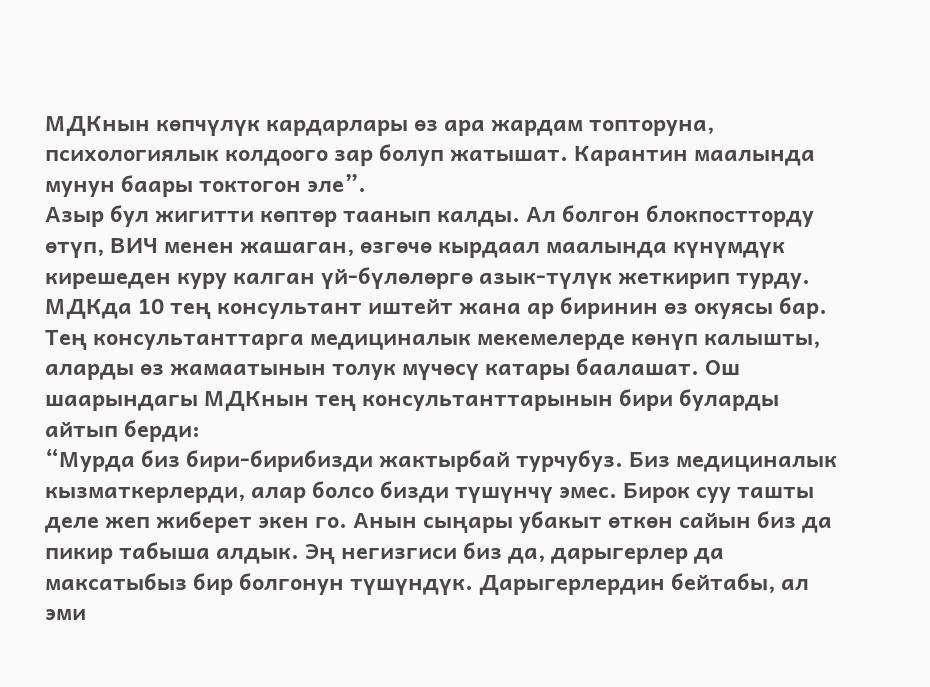МДКнын көпчүлүк кардарлары өз ара жардам топторуна, психологиялык колдоого зар болуп жатышат. Карантин маалында мунун баары токтогон эле”.
Азыр бул жигитти көптөр таанып калды. Ал болгон блокпостторду өтүп, ВИЧ менен жашаган, өзгөчө кырдаал маалында күнүмдүк кирешеден куру калган үй-бүлөлөргө азык-түлүк жеткирип турду.
МДКда 10 тең консультант иштейт жана ар биринин өз окуясы бар. Тең консультанттарга медициналык мекемелерде көнүп калышты, аларды өз жамаатынын толук мүчөсү катары баалашат. Ош шаарындагы МДКнын тең консультанттарынын бири буларды айтып берди:
“Мурда биз бири-бирибизди жактырбай турчубуз. Биз медициналык кызматкерлерди, алар болсо бизди түшүнчү эмес. Бирок суу ташты деле жеп жиберет экен го. Анын сыңары убакыт өткөн сайын биз да пикир табыша алдык. Эң негизгиси биз да, дарыгерлер да максатыбыз бир болгонун түшүндүк. Дарыгерлердин бейтабы, ал эми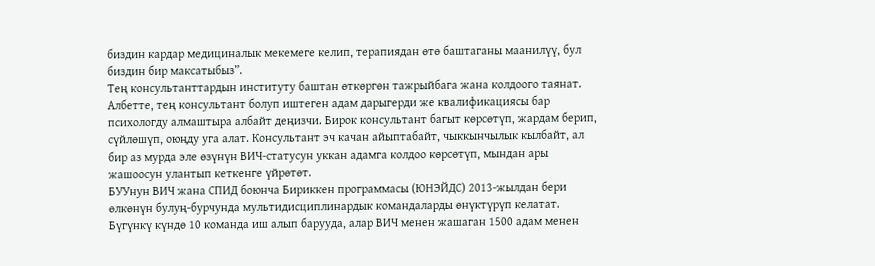биздин кардар медициналык мекемеге келип, терапиядан өтө баштаганы маанилүү, бул биздин бир максатыбыз”.
Тең консультанттардын институту баштан өткөргөн тажрыйбага жана колдоого таянат. Албетте, тең консультант болуп иштеген адам дарыгерди же квалификациясы бар психологду алмаштыра албайт деңизчи. Бирок консультант багыт көрсөтүп, жардам берип, сүйлөшүп, оюңду уга алат. Консультант эч качан айыптабайт, чыккынчылык кылбайт, ал бир аз мурда эле өзүнүн ВИЧ-статусун уккан адамга колдоо көрсөтүп, мындан ары жашоосун улантып кеткенге үйрөтөт.
БУУнун ВИЧ жана СПИД боюнча Бириккен программасы (ЮНЭЙДС) 2013-жылдан бери өлкөнүн булуң-бурчунда мультидисциплинардык командаларды өнүктүрүп келатат. Бүгүнкү күндө 10 команда иш алып барууда, алар ВИЧ менен жашаган 1500 адам менен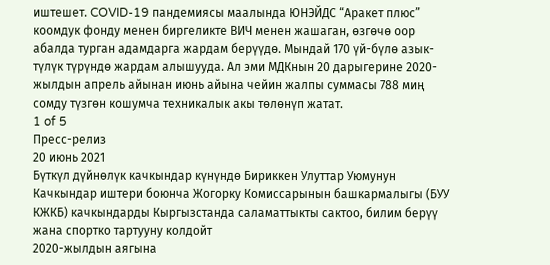иштешет. COVID-19 пандемиясы маалында ЮНЭЙДС “Аракет плюс” коомдук фонду менен биргеликте ВИЧ менен жашаган, өзгөчө оор абалда турган адамдарга жардам берүүдө. Мындай 170 үй-бүлө азык-түлүк түрүндө жардам алышууда. Ал эми МДКнын 20 дарыгерине 2020-жылдын апрель айынан июнь айына чейин жалпы суммасы 788 миң сомду түзгөн кошумча техникалык акы төлөнүп жатат.
1 of 5
Пресс-релиз
20 июнь 2021
Бүткүл дүйнөлүк качкындар күнүндө Бириккен Улуттар Уюмунун Качкындар иштери боюнча Жогорку Комиссарынын башкармалыгы (БУУ КЖКБ) качкындарды Кыргызстанда саламаттыкты сактоо, билим берүү жана спортко тартууну колдойт
2020-жылдын аягына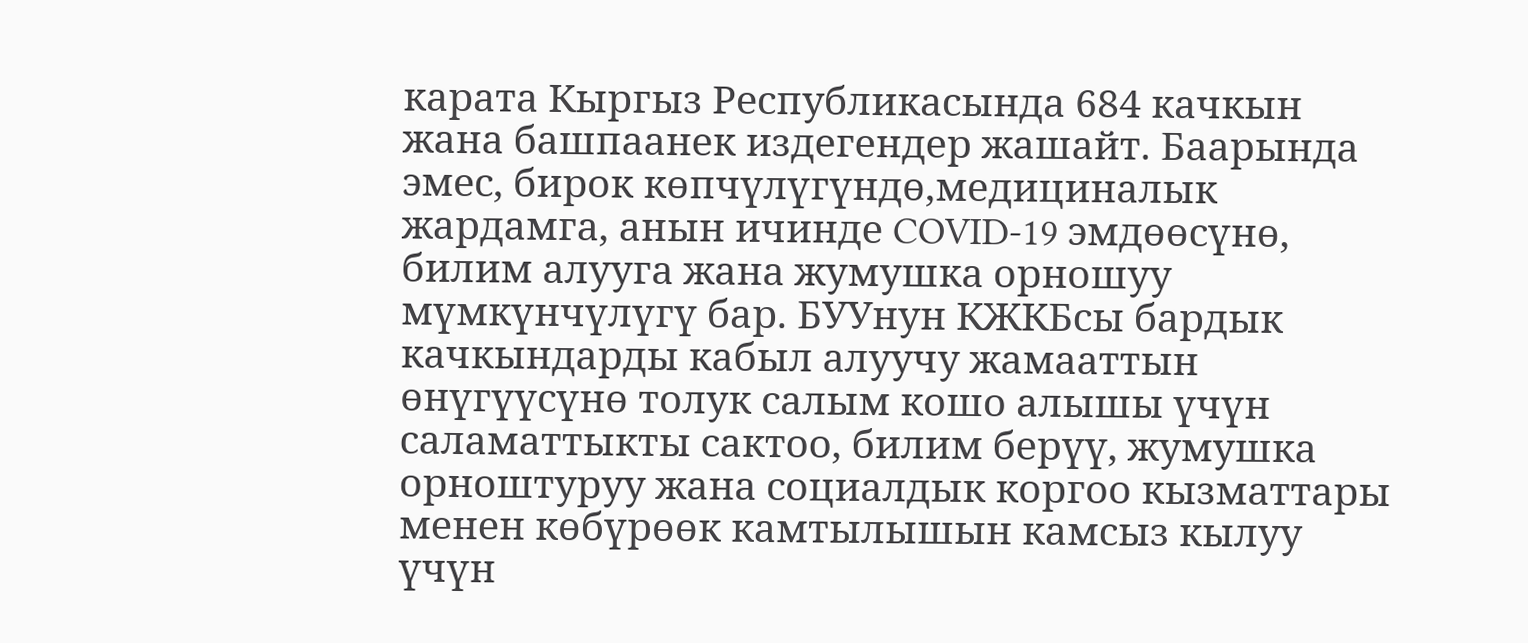карата Кыргыз Республикасында 684 качкын жана башпаанек издегендер жашайт. Баарында эмес, бирок көпчүлүгүндө,медициналык жардамга, анын ичинде COVID-19 эмдөөсүнө, билим алууга жана жумушка орношуу мүмкүнчүлүгү бар. БУУнун КЖКБсы бардык качкындарды кабыл алуучу жамааттын өнүгүүсүнө толук салым кошо алышы үчүн саламаттыкты сактоо, билим берүү, жумушка орноштуруу жана социалдык коргоо кызматтары менен көбүрөөк камтылышын камсыз кылуу үчүн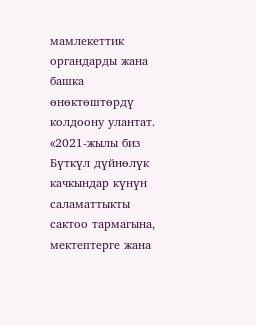мамлекеттик органдарды жана башка өнөктөштөрдү колдоону улантат.
«2021-жылы биз Бүткүл дүйнөлүк качкындар күнүн саламаттыкты сактоо тармагына, мектептерге жана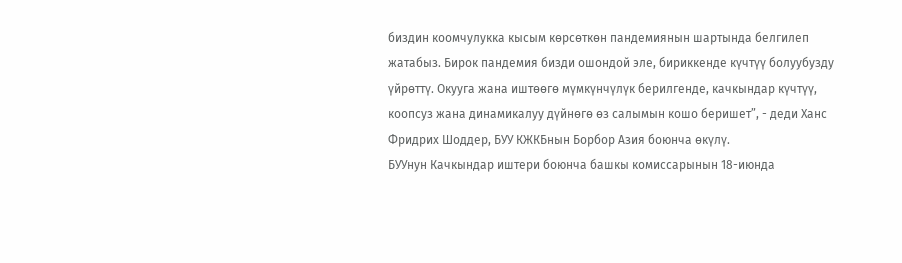биздин коомчулукка кысым көрсөткөн пандемиянын шартында белгилеп жатабыз. Бирок пандемия бизди ошондой эле, бириккенде күчтүү болуубузду үйрөттү. Окууга жана иштөөгө мүмкүнчүлүк берилгенде, качкындар күчтүү, коопсуз жана динамикалуу дүйнөгө өз салымын кошо беришет”, - деди Ханс Фридрих Шоддер, БУУ КЖКБнын Борбор Азия боюнча өкүлү.
БУУнун Качкындар иштери боюнча башкы комиссарынын 18-июнда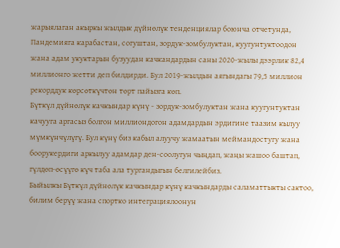жарыялаган акыркы жылдык дүйнөлүк тенденциялар боюнча отчетунда, Пандемияга карабастан, согуштан, зордук-зомбулуктан, куугунтуктоодон жана адам укуктарын бузуудан качкандардын саны 2020-жылы дээрлик 82,4 миллионго жетти деп билдирди. Бул 2019-жылдын аягындагы 79,5 миллион рекорддук көрсөткүчтөн төрт пайызга көп.
Бүткүл дүйнөлүк качкындар күнү - зордук-зомбулуктан жана куугунтуктан качууга аргасыз болгон миллиондогон адамдардын эрдигине таазим кылуу мүмкүнчүлүгү. Бул күнү биз кабыл алуучу жамаатын меймандостугу жана боорукердиги аркылуу адамдар ден-соолугун чыңдап, жаңы жашоо баштап, гүлдөп-өсүүгө күч таба ала тургандыгын белгилейбиз.
Быйылкы Бүткүл дүйнөлүк качкындар күнү качкындарды саламаттыкты сактоо, билим берүү жана спортко интеграциялоонун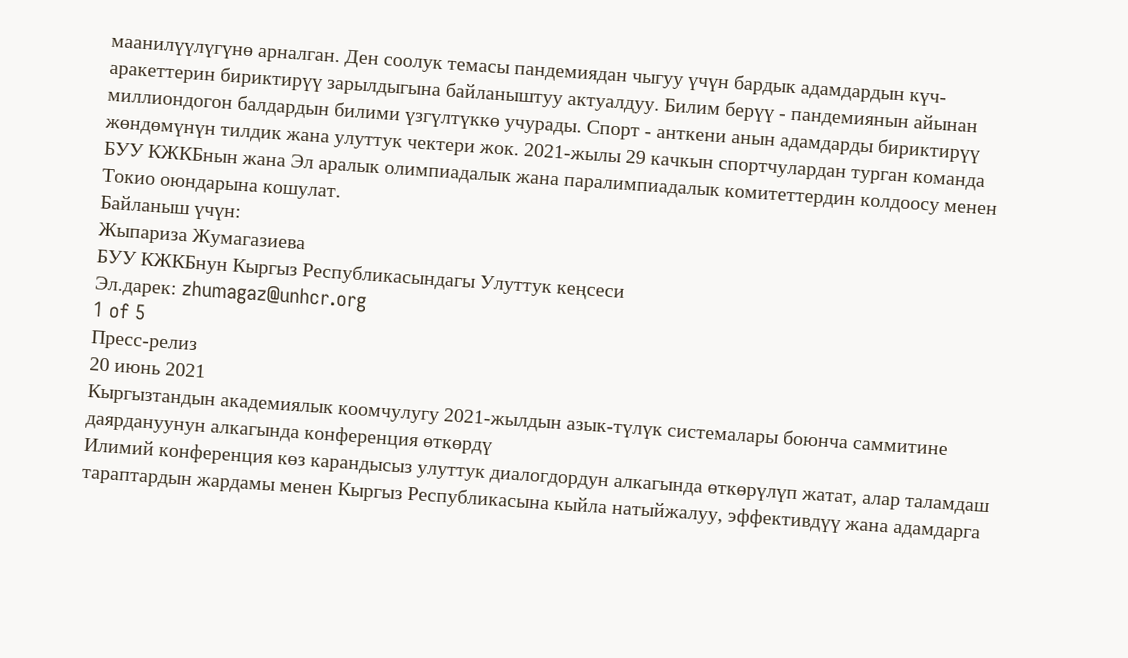маанилүүлүгүнө арналган. Ден соолук темасы пандемиядан чыгуу үчүн бардык адамдардын күч-аракеттерин бириктирүү зарылдыгына байланыштуу актуалдуу. Билим берүү - пандемиянын айынан миллиондогон балдардын билими үзгүлтүккө учурады. Спорт - анткени анын адамдарды бириктирүү жөндөмүнүн тилдик жана улуттук чектери жок. 2021-жылы 29 качкын спортчулардан турган команда БУУ КЖКБнын жана Эл аралык олимпиадалык жана паралимпиадалык комитеттердин колдоосу менен Токио оюндарына кошулат.
Байланыш үчүн:
Жыпариза Жумагазиева
БУУ КЖКБнун Кыргыз Республикасындагы Улуттук кеңсеси
Эл.дарек: zhumagaz@unhcr.org
1 of 5
Пресс-релиз
20 июнь 2021
Кыргызтандын академиялык коомчулугу 2021-жылдын азык-түлүк системалары боюнча саммитине даярдануунун алкагында конференция өткөрдү
Илимий конференция көз карандысыз улуттук диалогдордун алкагында өткөрүлүп жатат, алар таламдаш тараптардын жардамы менен Кыргыз Республикасына кыйла натыйжалуу, эффективдүү жана адамдарга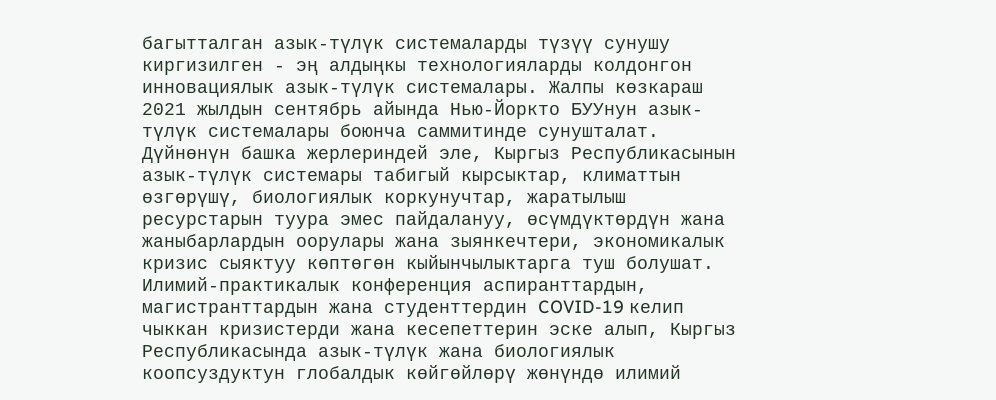багытталган азык-түлүк системаларды түзүү сунушу киргизилген - эң алдыңкы технологияларды колдонгон инновациялык азык-түлүк системалары. Жалпы көзкараш 2021 жылдын сентябрь айында Нью-Йоркто БУУнун азык-түлүк системалары боюнча саммитинде сунушталат.
Дүйнөнүн башка жерлериндей эле, Кыргыз Республикасынын азык-түлүк системары табигый кырсыктар, климаттын өзгөрүшү, биологиялык коркунучтар, жаратылыш ресурстарын туура эмес пайдалануу, өсүмдүктөрдүн жана жаныбарлардын оорулары жана зыянкечтери, экономикалык кризис сыяктуу көптөгөн кыйынчылыктарга туш болушат.
Илимий-практикалык конференция аспиранттардын, магистранттардын жана студенттердин COVID-19 келип чыккан кризистерди жана кесепеттерин эске алып, Кыргыз Республикасында азык-түлүк жана биологиялык коопсуздуктун глобалдык көйгөйлөрү жөнүндө илимий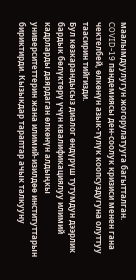маалымдуулугун жогорулатууга багытталган. COVID-19 пандемиясы ден-соолук кризиси менен гана чектелбей, өлкөнүн азык-түлүк коопсуздугуна олуттуу таасирин тийгизди.
Бул көзкарандысыз диалог өндүрүш тутумдун дээрлик бардык бөлүктөрү үчүн квалификациялуу илимий кадрларды даярдаган өлкөнүн алдыңкы университеттерин жана илимий-изилдөө институттарын бириктирди. Кызыкдар тараптар ачык талкууну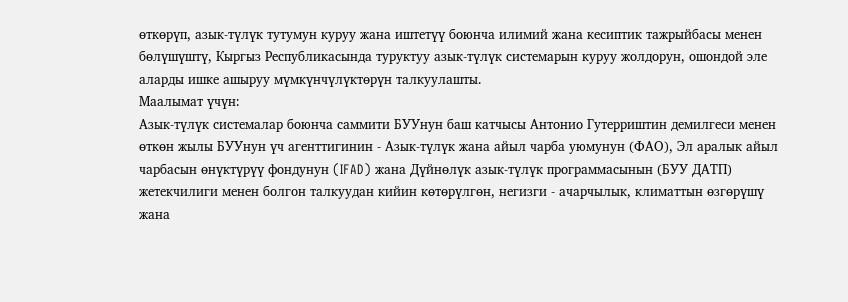өткөрүп, азык-түлүк тутумун куруу жана иштетүү боюнча илимий жана кесиптик тажрыйбасы менен бөлүшүштү, Кыргыз Республикасында туруктуу азык-түлүк системарын куруу жолдорун, ошондой эле аларды ишке ашыруу мүмкүнчүлүктөрүн талкуулашты.
Маалымат үчүн:
Азык-түлүк системалар боюнча саммити БУУнун баш катчысы Антонио Гутерриштин демилгеси менен өткөн жылы БУУнун үч агенттигинин - Азык-түлүк жана айыл чарба уюмунун (ФАО), Эл аралык айыл чарбасын өнүктүрүү фондунун (IFAD) жана Дүйнөлүк азык-түлүк программасынын (БУУ ДАТП) жетекчилиги менен болгон талкуудан кийин көтөрүлгөн, негизги - ачарчылык, климаттын өзгөрүшү жана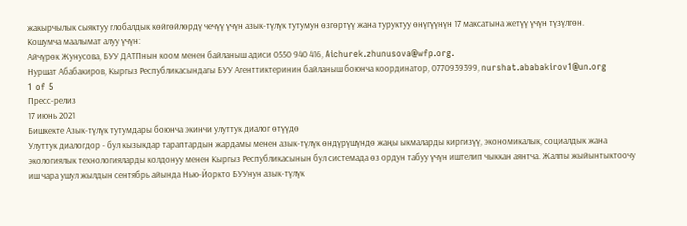жакырчылык сыяктуу глобалдык көйгөйлөрдү чечүү үчүн азык-түлүк тутумун өзгөртүү жана туруктуу өнүгүүнүн 17 максатына жетүү үчүн түзүлгөн.
Кошумча маалымат алуу үчүн:
Айчүрөк Жунусова, БУУ ДАТПнын коом менен байланыш адиси 0550 940 416, Aichurek.zhunusova@wfp.org.
Нуршат Абабакиров, Кыргыз Республикасындагы БУУ Агенттиктеринин байланыш боюнча координатор, 0770939399, nurshat.ababakirov1@un.org
1 of 5
Пресс-релиз
17 июнь 2021
Бишкекте Азык-түлүк тутумдары боюнча экинчи улуттук диалог өтүүдө
Улуттук диалогдор - бул кызыкдар тараптардын жардамы менен азык-түлүк өндүрүшүндө жаңы ыкмаларды киргизүү, экономикалык, социалдык жана экологиялык технологияларды колдонуу менен Кыргыз Республикасынын бул системада өз ордун табуу үчүн иштелип чыккан аянтча. Жалпы жыйынтыктоочу иш чара ушул жылдын сентябрь айында Нью-Йоркто БУУнун азык-түлүк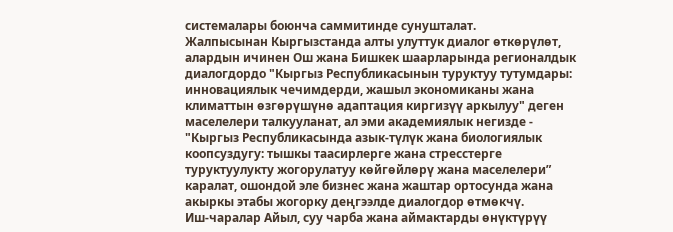системалары боюнча саммитинде сунушталат.
Жалпысынан Кыргызстанда алты улуттук диалог өткөрүлөт, алардын ичинен Ош жана Бишкек шаарларында регионалдык диалогдордо "Кыргыз Республикасынын туруктуу тутумдары: инновациялык чечимдерди, жашыл экономиканы жана климаттын өзгөрүшүнө адаптация киргизүү аркылуу" деген маселелери талкууланат, ал эми академиялык негизде - "Кыргыз Республикасында азык-түлүк жана биологиялык коопсуздугу: тышкы таасирлерге жана стресстерге туруктуулукту жогорулатуу көйгөйлөрү жана маселелери” каралат, ошондой эле бизнес жана жаштар ортосунда жана акыркы этабы жогорку деңгээлде диалогдор өтмөкчү.
Иш-чаралар Айыл, суу чарба жана аймактарды өнүктүрүү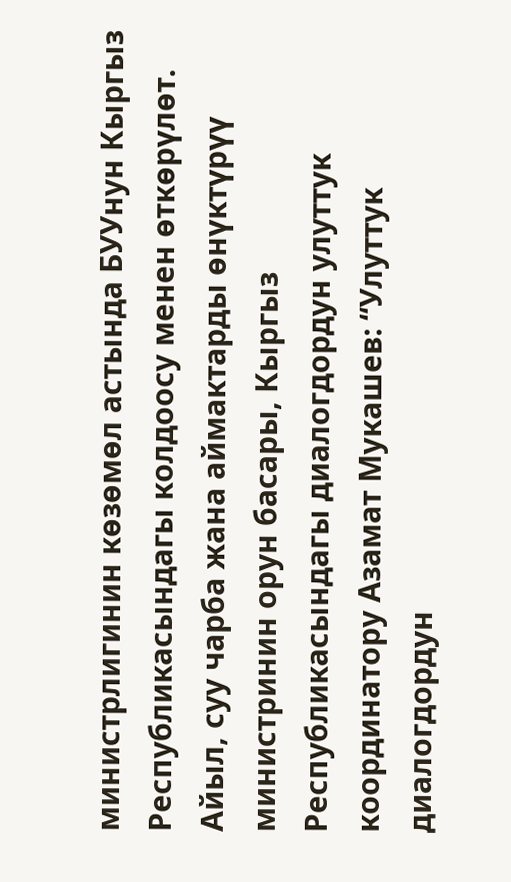министрлигинин көзөмөл астында БУУнун Кыргыз Республикасындагы колдоосу менен өткөрүлөт.
Айыл, суу чарба жана аймактарды өнүктүрүү министринин орун басары, Кыргыз Республикасындагы диалогдордун улуттук координатору Азамат Мукашев: “Улуттук диалогдордун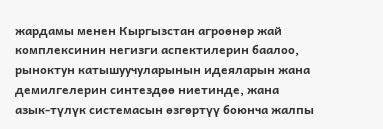жардамы менен Кыргызстан агроөнөр жай комплексинин негизги аспектилерин баалоо, рыноктун катышуучуларынын идеяларын жана демилгелерин синтездөө ниетинде, жана азык-түлүк системасын өзгөртүү боюнча жалпы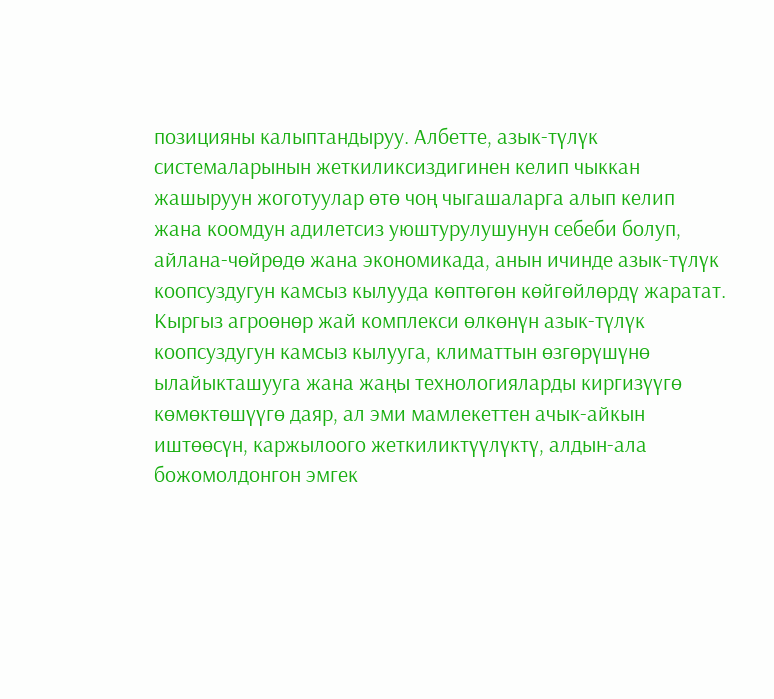позицияны калыптандыруу. Албетте, азык-түлүк системаларынын жеткиликсиздигинен келип чыккан жашыруун жоготуулар өтө чоң чыгашаларга алып келип жана коомдун адилетсиз уюштурулушунун себеби болуп, айлана-чөйрөдө жана экономикада, анын ичинде азык-түлүк коопсуздугун камсыз кылууда көптөгөн көйгөйлөрдү жаратат.
Кыргыз агроөнөр жай комплекси өлкөнүн азык-түлүк коопсуздугун камсыз кылууга, климаттын өзгөрүшүнө ылайыкташууга жана жаңы технологияларды киргизүүгө көмөктөшүүгө даяр, ал эми мамлекеттен ачык-айкын иштөөсүн, каржылоого жеткиликтүүлүктү, алдын-ала божомолдонгон эмгек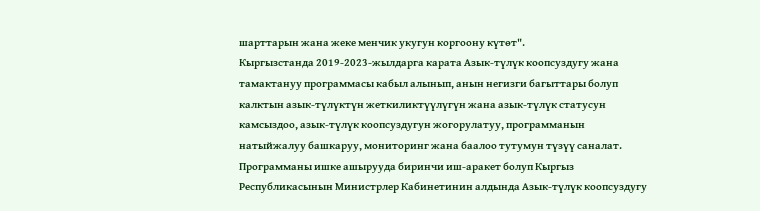шарттарын жана жеке менчик укугун коргоону күтөт".
Кыргызстанда 2019-2023-жылдарга карата Азык-түлүк коопсуздугу жана тамактануу программасы кабыл алынып, анын негизги багыттары болуп калктын азык-түлүктүн жеткиликтүүлүгүн жана азык-түлүк статусун камсыздоо, азык-түлүк коопсуздугун жогорулатуу, программанын натыйжалуу башкаруу, мониторинг жана баалоо тутумун түзүү саналат.
Программаны ишке ашырууда биринчи иш-аракет болуп Кыргыз Республикасынын Министрлер Кабинетинин алдында Азык-түлүк коопсуздугу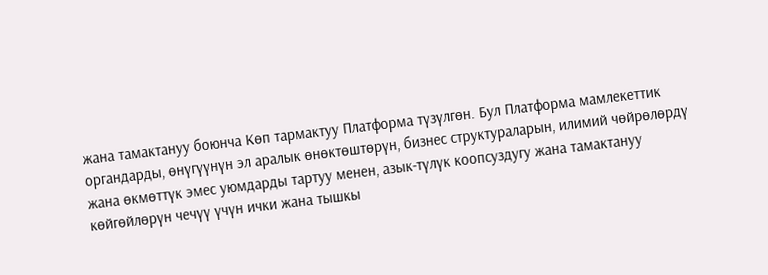жана тамактануу боюнча Көп тармактуу Платформа түзүлгөн. Бул Платформа мамлекеттик органдарды, өнүгүүнүн эл аралык өнөктөштөрүн, бизнес структураларын, илимий чөйрөлөрдү жана өкмөттүк эмес уюмдарды тартуу менен, азык-түлүк коопсуздугу жана тамактануу көйгөйлөрүн чечүү үчүн ички жана тышкы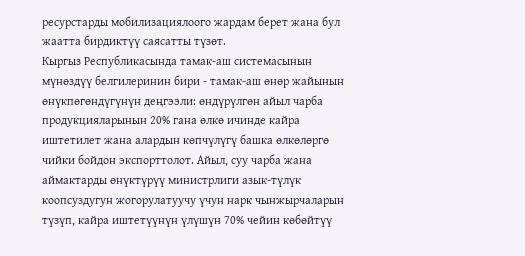ресурстарды мобилизациялоого жардам берет жана бул жаатта бирдиктүү саясатты түзөт.
Кыргыз Республикасында тамак-аш системасынын мүнөздүү белгилеринин бири - тамак-аш өнөр жайынын өнүкпөгөндүгүнүн деңгээли: өндүрүлгөн айыл чарба продукцияларынын 20% гана өлкө ичинде кайра иштетилет жана алардын көпчүлүгү башка өлкөлөргө чийки бойдон экспорттолот. Айыл, суу чарба жана аймактарды өнүктүрүү министрлиги азык-түлүк коопсуздугун жогорулатуучу үчун нарк чынжырчаларын түзүп, кайра иштетүүнүн үлүшүн 70% чейин көбөйтүү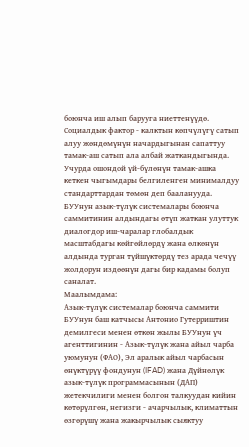боюнча иш алып барууга ниеттенүүдө.
Социалдык фактор - калктын көпчүлүгү сатып алуу жөндөмүнүн начардыгынан сапаттуу тамак-аш сатып ала албай жаткандыгында. Учурда ошондой үй-бүлөнүн тамак-ашка кеткен чыгымдары белгиленген минималдуу стандарттардан төмөн деп бааланууда.
БУУнун азык-түлүк системалары боюнча саммитинин алдындагы өтүп жаткан улуттук диалогдор иш-чаралар глобалдык масштабдагы көйгөйлөрдү жана өлкөнүн алдында турган түйшүктөрдү тез арада чечүү жолдорун издөөнүн дагы бир кадамы болуп саналат.
Маалымдама:
Азык-түлүк системалар боюнча саммити БУУнун баш катчысы Антонио Гутерриштин демилгеси менен өткөн жылы БУУнун үч агенттигинин - Азык-түлүк жана айыл чарба уюмунун (ФАО), Эл аралык айыл чарбасын өнүктүрүү фондунун (IFAD) жана Дүйнөлүк азык-түлүк программасынын (ДАП) жетекчилиги менен болгон талкуудан кийин көтөрүлгөн, негизги - ачарчылык, климаттын өзгөрүшү жана жакырчылык сыяктуу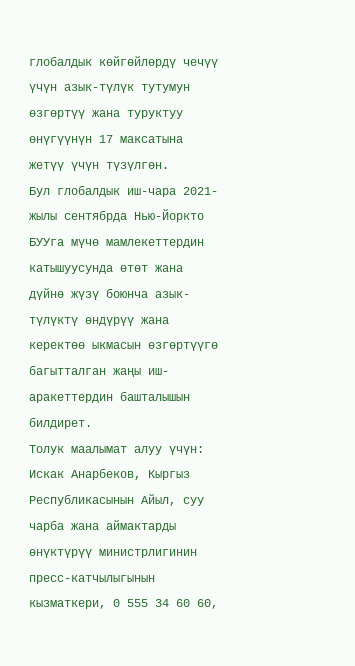глобалдык көйгөйлөрдү чечүү үчүн азык-түлүк тутумун өзгөртүү жана туруктуу өнүгүүнүн 17 максатына жетүү үчүн түзүлгөн.
Бул глобалдык иш-чара 2021-жылы сентябрда Нью-Йоркто БУУга мүчө мамлекеттердин катышуусунда өтөт жана дүйнө жүзү боюнча азык-түлүктү өндүрүү жана керектөө ыкмасын өзгөртүүгө багытталган жаңы иш-аракеттердин башталышын билдирет.
Толук маалымат алуу үчүн:
Искак Анарбеков, Кыргыз Республикасынын Айыл, суу чарба жана аймактарды өнүктүрүү министрлигинин пресс-катчылыгынын кызматкери, 0 555 34 60 60,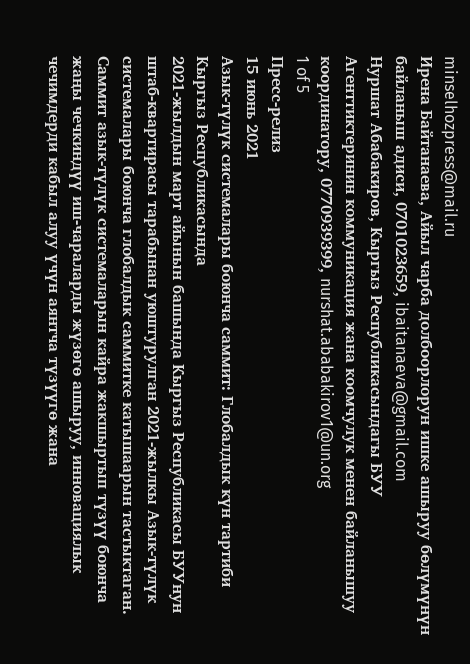minselhozpress@mail.ru
Ирена Байтанаева, Айыл чарба долбоорлорун ишке ашыруу бөлүмүнүн байланыш адиси, 0701023659, ibaitanaeva@gmail.com
Нуршат Абабакиров, Кыргыз Республикасындагы БУУ Агенттиктеринин коммуникация жана коомчулук менен байланышуу координатору, 0770939399, nurshat.ababakirov1@un.org
1 of 5
Пресс-релиз
15 июнь 2021
Азык-түлүк системалары боюнча саммит: Глобалдык күн тартиби Кыргыз Республикасында
2021-жылдын март айынын башында Кыргыз Республикасы БУУнун штаб-квартирасы тарабынан уюштурулган 2021-жылкы Азык-түлүк системалары боюнча глобалдык саммитке катышаарын тастыктаган. Саммит азык-түлүк системаларын кайра жакшыртып түзүү боюнча жаңы чечкиндүү иш-чараларды жүзөгө ашыруу, инновациялык чечимдерди кабыл алуу үчүн аянтча түзүүгө жана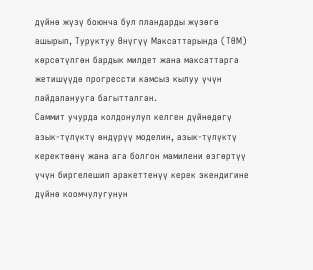дүйнө жүзү боюнча бул пландарды жүзөгө ашырып, Туруктуу Өнүгүү Максаттарында (ТӨМ) көрсөтүлгөн бардык милдет жана максаттарга жетишүүдө прогрессти камсыз кылуу үчүн пайдаланууга багытталган.
Саммит учурда колдонулуп келген дүйнөдөгү азык-түлүктү өндүрүү моделин, азык-түлүктү керектөөнү жана ага болгон мамилени өзгөртүү үчүн биргелешип аракеттенүү керек экендигине дүйнө коомчулугунун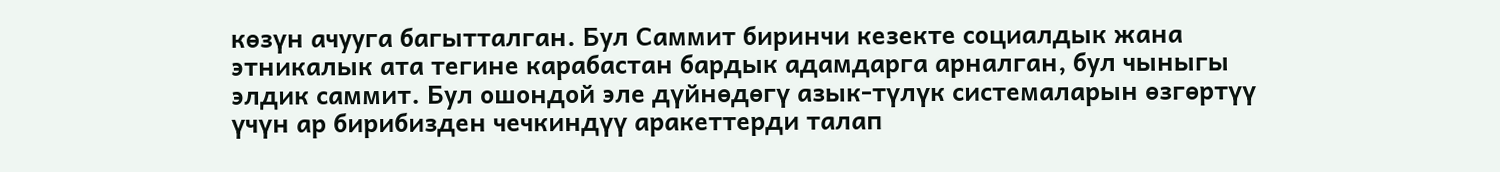көзүн ачууга багытталган. Бул Саммит биринчи кезекте социалдык жана этникалык ата тегине карабастан бардык адамдарга арналган, бул чыныгы элдик саммит. Бул ошондой эле дүйнөдөгү азык-түлүк системаларын өзгөртүү үчүн ар бирибизден чечкиндүү аракеттерди талап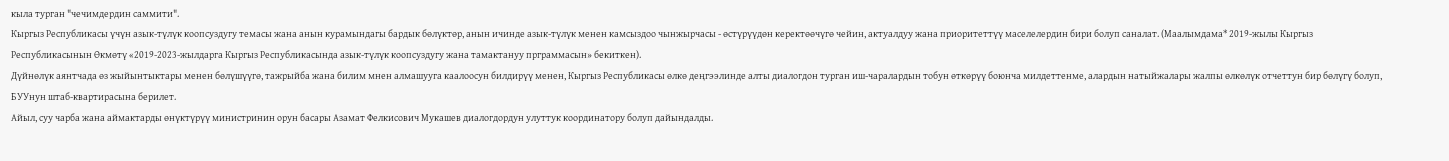кыла турган "чечимдердин саммити".
Кыргыз Республикасы үчүн азык-түлүк коопсуздугу темасы жана анын курамындагы бардык бөлүктөр, анын ичинде азык-түлүк менен камсыздоо чынжырчасы - өстүрүүдөн керектөөчүгө чейин, актуалдуу жана приоритеттүү маселелердин бири болуп саналат. (Маалымдама* 2019-жылы Кыргыз Республикасынын Өкмөтү «2019-2023-жылдарга Кыргыз Республикасында азык-түлүк коопсуздугу жана тамактануу прграммасын» бекиткен).
Дүйнөлүк аянтчада өз жыйынтыктары менен бөлүшүүгө, тажрыйба жана билим мнен алмашууга каалоосун билдирүү менен, Кыргыз Республикасы өлкө деңгээлинде алты диалогдон турган иш-чаралардын тобун өткөрүү боюнча милдеттенме, алардын натыйжалары жалпы өлкөлүк отчеттун бир бөлүгү болуп, БУУнун штаб-квартирасына берилет.
Айыл, суу чарба жана аймактарды өнүктүрүү министринин орун басары Азамат Фелкисович Мукашев диалогдордун улуттук координатору болуп дайындалды.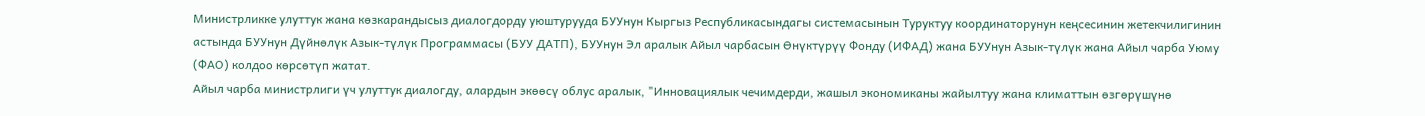Министрликке улуттук жана көзкарандысыз диалогдорду уюштурууда БУУнун Кыргыз Республикасындагы системасынын Туруктуу координаторунун кеңсесинин жетекчилигинин астында БУУнун Дүйнөлүк Азык-түлүк Программасы (БУУ ДАТП), БУУнун Эл аралык Айыл чарбасын Өнүктүрүү Фонду (ИФАД) жана БУУнун Азык-түлүк жана Айыл чарба Уюму (ФАО) колдоо көрсөтүп жатат.
Айыл чарба министрлиги үч улуттук диалогду, алардын экөөсү облус аралык, "Инновациялык чечимдерди, жашыл экономиканы жайылтуу жана климаттын өзгөрүшүнө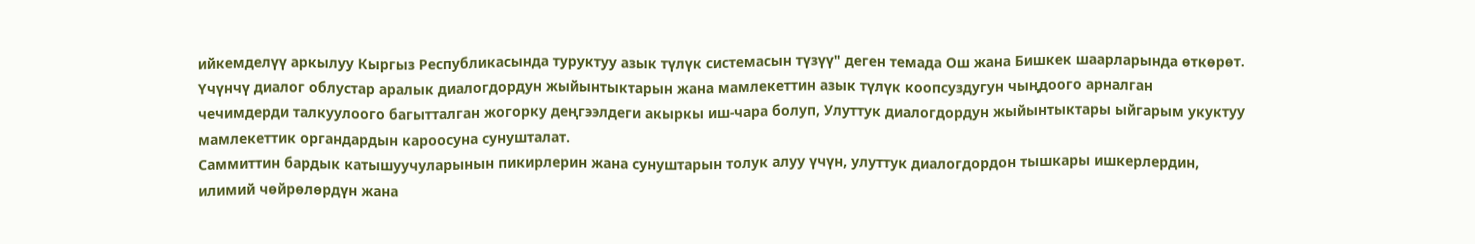ийкемделүү аркылуу Кыргыз Республикасында туруктуу азык түлүк системасын түзүү" деген темада Ош жана Бишкек шаарларында өткөрөт. Үчүнчү диалог облустар аралык диалогдордун жыйынтыктарын жана мамлекеттин азык түлүк коопсуздугун чыңдоого арналган чечимдерди талкуулоого багытталган жогорку деңгээлдеги акыркы иш-чара болуп, Улуттук диалогдордун жыйынтыктары ыйгарым укуктуу мамлекеттик органдардын кароосуна сунушталат.
Саммиттин бардык катышуучуларынын пикирлерин жана сунуштарын толук алуу үчүн, улуттук диалогдордон тышкары ишкерлердин, илимий чөйрөлөрдүн жана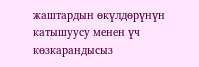жаштардын өкүлдөрүнүн катышуусу менен үч көзкарандысыз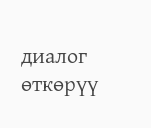диалог өткөрүү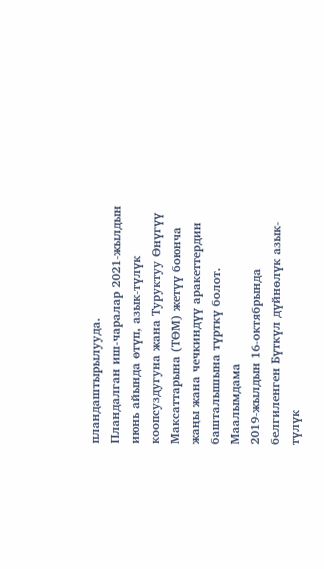пландаштырылууда.
Пландалган иш-чаралар 2021-жылдын июнь айында өтүп, азык-түлүк коопсуздугуна жана Туруктуу Өнүгүү Максаттарына (ТӨМ) жетүү боюнча жаңы жана чечкиндүү аракеттердин башталышына түрткү болот.
Маалымдама
2019-жылдын 16-октябрында белгиленген Бүткүл дүйнөлүк азык-түлүк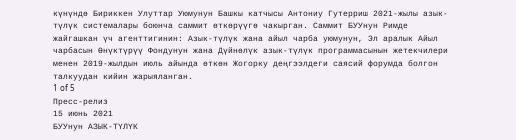күнүндө Бириккен Улуттар Уюмунун Башкы катчысы Антониу Гутерриш 2021-жылы азык-түлүк системалары боюнча саммит өткөрүүгө чакырган. Саммит БУУнун Римде жайгашкан үч агенттигинин: Азык-түлүк жана айыл чарба уюмунун, Эл аралык Айыл чарбасын Өнүктүрүү Фондунун жана Дүйнөлүк азык-түлүк программасынын жетекчилери менен 2019-жылдын июль айында өткөн Жогорку деңгээлдеги саясий форумда болгон талкуудан кийин жарыяланган.
1 of 5
Пресс-релиз
15 июнь 2021
БУУнун АЗЫК-ТҮЛҮК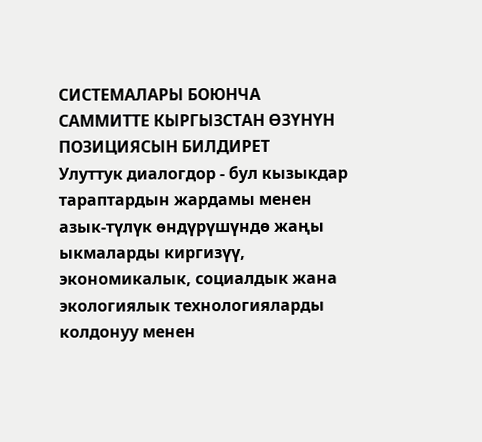СИСТЕМАЛАРЫ БОЮНЧА САММИТТЕ КЫРГЫЗСТАН ӨЗҮНҮН ПОЗИЦИЯСЫН БИЛДИРЕТ
Улуттук диалогдор - бул кызыкдар тараптардын жардамы менен азык-түлүк өндүрүшүндө жаңы ыкмаларды киргизүү, экономикалык, социалдык жана экологиялык технологияларды колдонуу менен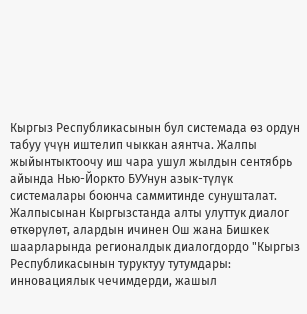Кыргыз Республикасынын бул системада өз ордун табуу үчүн иштелип чыккан аянтча. Жалпы жыйынтыктоочу иш чара ушул жылдын сентябрь айында Нью-Йоркто БУУнун азык-түлүк системалары боюнча саммитинде сунушталат.
Жалпысынан Кыргызстанда алты улуттук диалог өткөрүлөт, алардын ичинен Ош жана Бишкек шаарларында регионалдык диалогдордо "Кыргыз Республикасынын туруктуу тутумдары: инновациялык чечимдерди, жашыл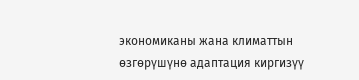экономиканы жана климаттын өзгөрүшүнө адаптация киргизүү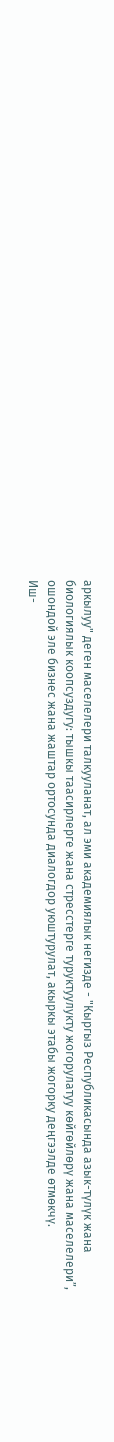аркылуу" деген маселелери талкууланат, ал эми академиялык негизде - "Кыргыз Республикасында азык-түлүк жана биологиялык коопсуздугу: тышкы таасирлерге жана стресстерге туруктуулукту жогорулатуу көйгөйлөрү жана маселелери”, ошондой эле бизнес жана жаштар ортосунда диалогдор уюштурулат, акыркы этабы жогорку деңгээлде өтмөкчү.
Иш-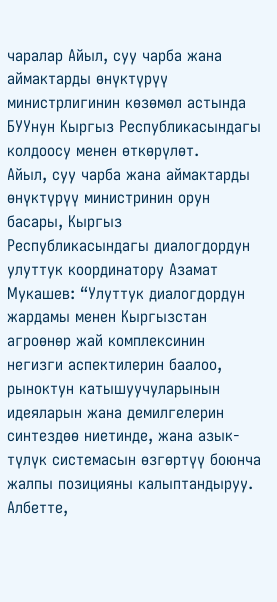чаралар Айыл, суу чарба жана аймактарды өнүктүрүү министрлигинин көзөмөл астында БУУнун Кыргыз Республикасындагы колдоосу менен өткөрүлөт.
Айыл, суу чарба жана аймактарды өнүктүрүү министринин орун басары, Кыргыз Республикасындагы диалогдордун улуттук координатору Азамат Мукашев: “Улуттук диалогдордун жардамы менен Кыргызстан агроөнөр жай комплексинин негизги аспектилерин баалоо, рыноктун катышуучуларынын идеяларын жана демилгелерин синтездөө ниетинде, жана азык-түлүк системасын өзгөртүү боюнча жалпы позицияны калыптандыруу. Албетте,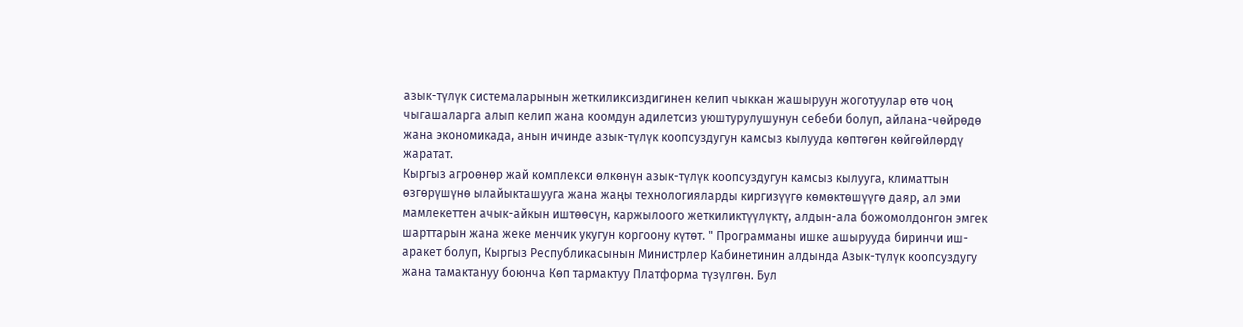азык-түлүк системаларынын жеткиликсиздигинен келип чыккан жашыруун жоготуулар өтө чоң чыгашаларга алып келип жана коомдун адилетсиз уюштурулушунун себеби болуп, айлана-чөйрөдө жана экономикада, анын ичинде азык-түлүк коопсуздугун камсыз кылууда көптөгөн көйгөйлөрдү жаратат.
Кыргыз агроөнөр жай комплекси өлкөнүн азык-түлүк коопсуздугун камсыз кылууга, климаттын өзгөрүшүнө ылайыкташууга жана жаңы технологияларды киргизүүгө көмөктөшүүгө даяр, ал эми мамлекеттен ачык-айкын иштөөсүн, каржылоого жеткиликтүүлүктү, алдын-ала божомолдонгон эмгек шарттарын жана жеке менчик укугун коргоону күтөт. " Программаны ишке ашырууда биринчи иш-аракет болуп, Кыргыз Республикасынын Министрлер Кабинетинин алдында Азык-түлүк коопсуздугу жана тамактануу боюнча Көп тармактуу Платформа түзүлгөн. Бул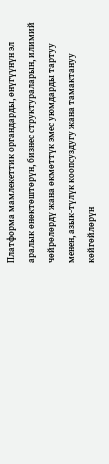Платформа мамлекеттик органдарды, өнүгүүнүн эл аралык өнөктөштөрүн, бизнес структураларын, илимий чөйрөлөрдү жана өкмөттүк эмес уюмдарды тартуу менен, азык-түлүк коопсуздугу жана тамактануу көйгөйлөрүн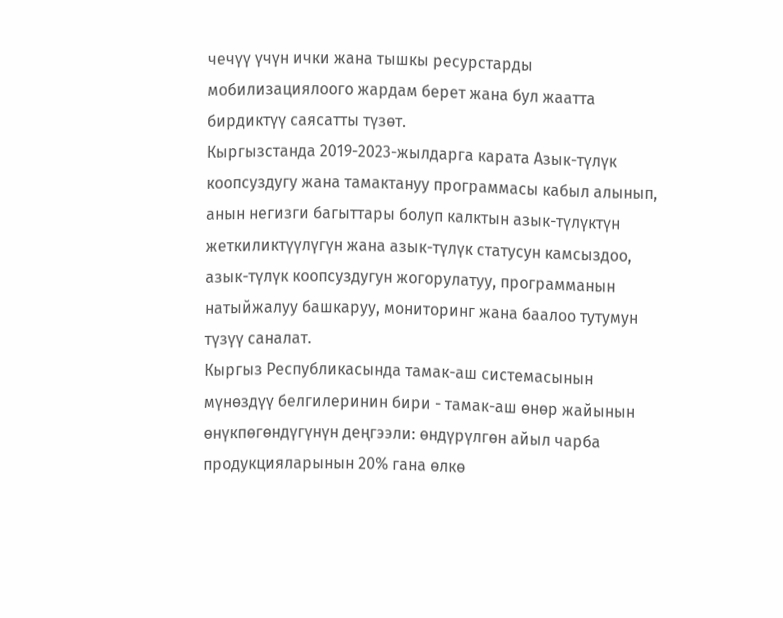чечүү үчүн ички жана тышкы ресурстарды мобилизациялоого жардам берет жана бул жаатта бирдиктүү саясатты түзөт.
Кыргызстанда 2019-2023-жылдарга карата Азык-түлүк коопсуздугу жана тамактануу программасы кабыл алынып, анын негизги багыттары болуп калктын азык-түлүктүн жеткиликтүүлүгүн жана азык-түлүк статусун камсыздоо, азык-түлүк коопсуздугун жогорулатуу, программанын натыйжалуу башкаруу, мониторинг жана баалоо тутумун түзүү саналат.
Кыргыз Республикасында тамак-аш системасынын мүнөздүү белгилеринин бири - тамак-аш өнөр жайынын өнүкпөгөндүгүнүн деңгээли: өндүрүлгөн айыл чарба продукцияларынын 20% гана өлкө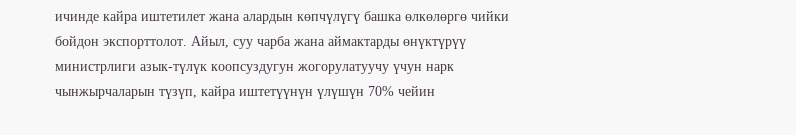ичинде кайра иштетилет жана алардын көпчүлүгү башка өлкөлөргө чийки бойдон экспорттолот. Айыл, суу чарба жана аймактарды өнүктүрүү министрлиги азык-түлүк коопсуздугун жогорулатуучу үчун нарк чынжырчаларын түзүп, кайра иштетүүнүн үлүшүн 70% чейин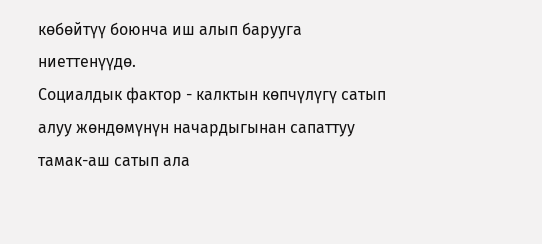көбөйтүү боюнча иш алып барууга ниеттенүүдө.
Социалдык фактор - калктын көпчүлүгү сатып алуу жөндөмүнүн начардыгынан сапаттуу тамак-аш сатып ала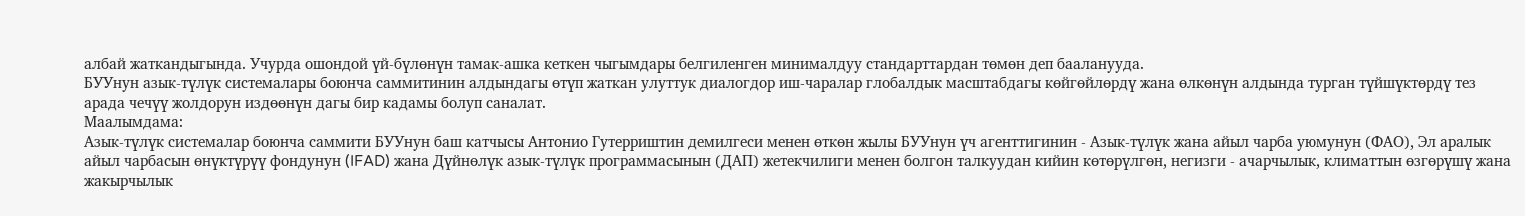албай жаткандыгында. Учурда ошондой үй-бүлөнүн тамак-ашка кеткен чыгымдары белгиленген минималдуу стандарттардан төмөн деп бааланууда.
БУУнун азык-түлүк системалары боюнча саммитинин алдындагы өтүп жаткан улуттук диалогдор иш-чаралар глобалдык масштабдагы көйгөйлөрдү жана өлкөнүн алдында турган түйшүктөрдү тез арада чечүү жолдорун издөөнүн дагы бир кадамы болуп саналат.
Маалымдама:
Азык-түлүк системалар боюнча саммити БУУнун баш катчысы Антонио Гутерриштин демилгеси менен өткөн жылы БУУнун үч агенттигинин - Азык-түлүк жана айыл чарба уюмунун (ФАО), Эл аралык айыл чарбасын өнүктүрүү фондунун (IFAD) жана Дүйнөлүк азык-түлүк программасынын (ДАП) жетекчилиги менен болгон талкуудан кийин көтөрүлгөн, негизги - ачарчылык, климаттын өзгөрүшү жана жакырчылык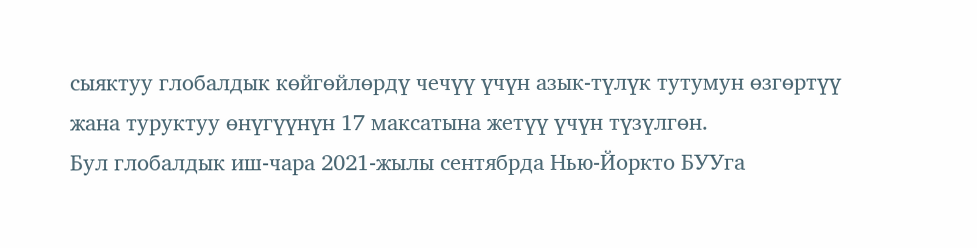сыяктуу глобалдык көйгөйлөрдү чечүү үчүн азык-түлүк тутумун өзгөртүү жана туруктуу өнүгүүнүн 17 максатына жетүү үчүн түзүлгөн.
Бул глобалдык иш-чара 2021-жылы сентябрда Нью-Йоркто БУУга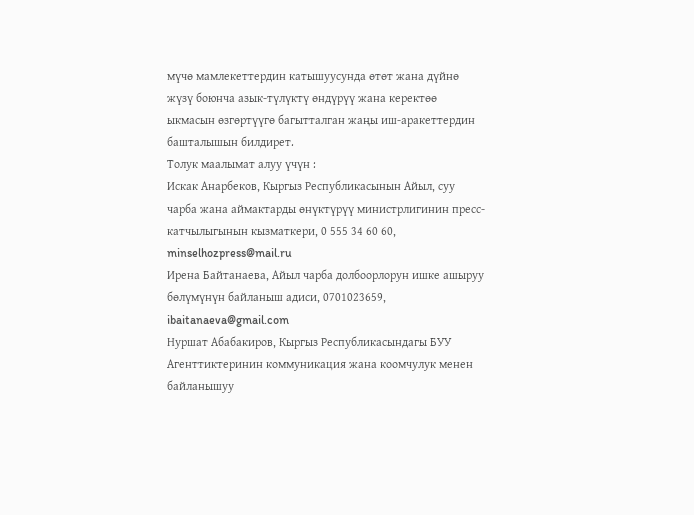мүчө мамлекеттердин катышуусунда өтөт жана дүйнө жүзү боюнча азык-түлүктү өндүрүү жана керектөө ыкмасын өзгөртүүгө багытталган жаңы иш-аракеттердин башталышын билдирет.
Толук маалымат алуу үчүн :
Искак Анарбеков, Кыргыз Республикасынын Айыл, суу чарба жана аймактарды өнүктүрүү министрлигинин пресс-катчылыгынын кызматкери, 0 555 34 60 60, minselhozpress@mail.ru
Ирена Байтанаева, Айыл чарба долбоорлорун ишке ашыруу бөлүмүнүн байланыш адиси, 0701023659, ibaitanaeva@gmail.com
Нуршат Абабакиров, Кыргыз Республикасындагы БУУ Агенттиктеринин коммуникация жана коомчулук менен байланышуу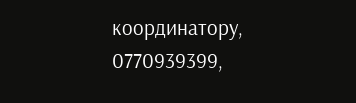координатору, 0770939399,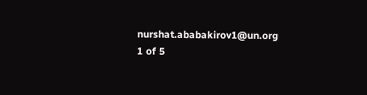nurshat.ababakirov1@un.org
1 of 5